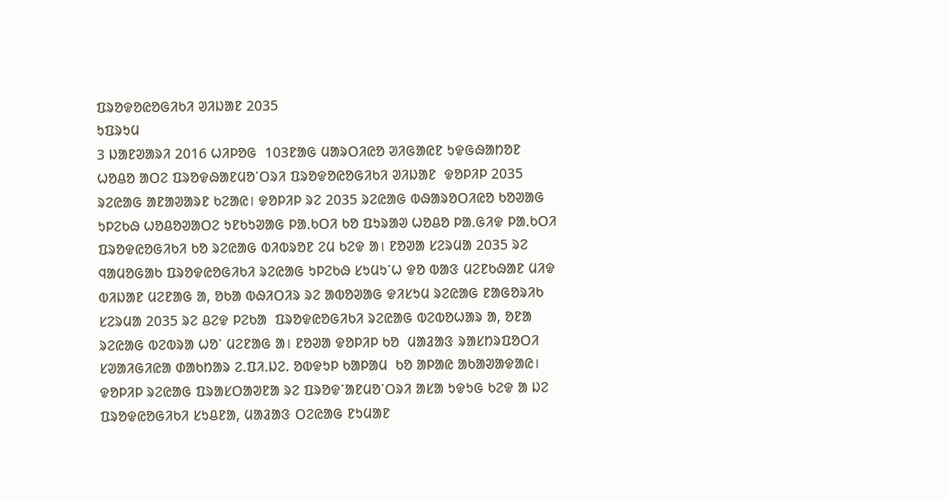ᱯᱨᱚᱫᱚᱭᱚᱜᱤᱠᱤ ᱣᱤᱡᱟᱱ 2035
ᱩᱯᱨᱩᱢ
3 ᱡᱟᱱᱣᱟᱨᱤ 2016 ᱦᱤᱞᱚᱜ  103ᱱᱟᱜ ᱢᱟᱨᱛᱤᱭᱚ ᱣᱤᱜᱟᱭᱱ ᱩᱫᱜᱷᱟᱴᱚᱱ ᱦᱚᱪᱚ ᱟᱛᱮ ᱯᱨᱚᱫᱷᱟᱱᱢᱚᱸᱛᱨᱤ ᱯᱨᱚᱫᱚᱭᱚᱜᱤᱠᱤ ᱣᱤᱡᱟᱱ  ᱫᱚᱞᱤᱞ 2035 ᱨᱮᱭᱟᱜ ᱟᱱᱟᱣᱟᱨᱱ ᱠᱮᱟᱭ। ᱫᱚᱞᱤᱞ ᱨᱮ 2035 ᱨᱮᱭᱟᱜ ᱵᱷᱟᱨᱚᱛᱤᱭᱚ ᱠᱚᱣᱟᱜ ᱩᱞᱮᱠᱷ ᱦᱚᱪᱚᱣᱟᱛᱮ ᱩᱱᱠᱩᱣᱟᱜ ᱞᱟᱹᱠᱛᱤ ᱠᱚ ᱯᱩᱨᱟᱣ ᱦᱚᱪᱚ ᱞᱟᱹᱜᱤᱫ ᱞᱟᱹᱠᱛᱤ ᱯᱨᱚᱫᱭᱚᱜᱤᱠᱤ ᱠᱚ ᱨᱮᱭᱟᱜ ᱵᱤᱵᱨᱚᱱ ᱮᱢ ᱠᱮᱫ ᱟ। ᱱᱚᱣᱟ ᱥᱮᱨᱢᱟ 2035 ᱨᱮ  ᱧᱟᱢᱚᱜᱟᱠ ᱯᱨᱚᱫᱭᱚᱜᱤᱠᱤ ᱨᱮᱭᱟᱜ ᱩᱞᱮᱠᱷ ᱥᱩᱢᱩᱸᱦ ᱫᱚ ᱵᱟᱝ ᱢᱮᱱᱠᱷᱟᱱ ᱢᱤᱫ ᱵᱤᱡᱟᱱ ᱢᱮᱱᱟᱜ ᱟ, ᱚᱠᱟ ᱵᱷᱤᱛᱤᱨ ᱨᱮ ᱟᱵᱚᱣᱟᱜ ᱫᱤᱥᱩᱢ ᱨᱮᱭᱟᱜ ᱱᱟᱜᱚᱨᱤᱠ ᱥᱮᱨᱢᱟ 2035 ᱨᱮ ᱪᱮᱫ ᱞᱮᱠᱟ  ᱯᱨᱚᱫᱭᱚᱜᱤᱠᱤ ᱨᱮᱭᱟᱜ ᱵᱮᱵᱚᱦᱟᱨ ᱟ, ᱚᱱᱟ ᱨᱮᱭᱟᱜ ᱵᱮᱵᱨᱟ ᱦᱚᱸ ᱢᱮᱱᱟᱜ ᱟ। ᱱᱚᱣᱟ ᱫᱚᱞᱤᱞ ᱠᱚ  ᱢᱟᱲᱟᱝ ᱨᱟᱥᱴᱨᱯᱚᱛᱤ ᱥᱣᱟᱤᱜᱤᱭᱟ ᱰᱟᱠᱴᱟᱨ ᱮ.ᱯᱤ.ᱡᱮ. ᱚᱵᱫᱩᱞ ᱠᱟᱞᱟᱢ  ᱠᱚ ᱟᱞᱟᱭ ᱟᱠᱟᱣᱟᱫᱟᱭ।
ᱫᱚᱞᱤᱞ ᱨᱮᱭᱟᱜ ᱯᱨᱟᱥᱛᱟᱣᱱᱟ ᱨᱮ ᱯᱨᱚᱫᱸᱟᱱᱢᱚᱸᱛᱨᱤ ᱟᱥᱟ ᱩᱫᱩᱜ ᱠᱮᱫ ᱟ ᱡᱮ ᱯᱨᱚᱫᱭᱚᱜᱤᱠᱤ ᱥᱩᱪᱱᱟ, ᱢᱟᱲᱟᱝ ᱛᱮᱭᱟᱜ ᱱᱩᱢᱟᱱ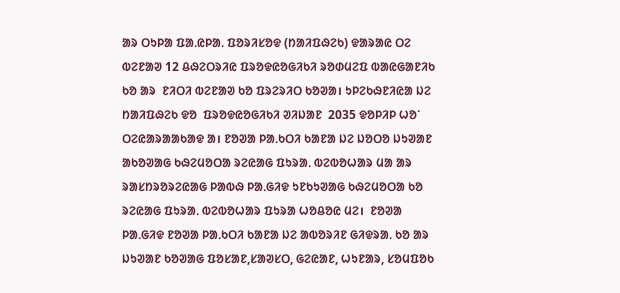ᱟᱨ ᱛᱩᱞᱟ ᱯᱟᱹᱭᱞᱟᱹ ᱯᱚᱨᱤᱥᱚᱫ (ᱴᱟᱤᱯᱷᱮᱠ) ᱫᱟᱨᱟᱭ ᱛᱮ ᱵᱮᱱᱟᱣ 12 ᱪᱷᱮᱛᱨᱤᱭ ᱯᱨᱚᱫᱭᱚᱜᱤᱠᱤ ᱨᱚᱰᱢᱮᱯ ᱵᱟᱭᱜᱟᱱᱤᱠ ᱠᱚ ᱟᱨ  ᱱᱤᱛᱤ ᱵᱮᱱᱟᱣ ᱠᱚ ᱯᱨᱮᱨᱤᱛ ᱠᱚᱣᱟ। ᱩᱞᱮᱠᱷᱱᱤᱭᱟ ᱡᱮ ᱴᱟᱤᱯᱷᱮᱠ ᱫᱚ  ᱯᱨᱚᱫᱭᱚᱜᱤᱠᱤ ᱣᱤᱡᱟᱱ  2035 ᱫᱚᱞᱤᱞ ᱦᱚᱸ ᱛᱮᱭᱟᱨᱟᱟᱠᱟᱫ ᱟ। ᱱᱚᱣᱟ ᱞᱟᱹᱠᱛᱤ ᱠᱟᱱᱟ ᱡᱮ ᱡᱚᱛᱚ ᱡᱩᱣᱟᱱ ᱟᱠᱚᱣᱟᱜ ᱠᱷᱮᱢᱚᱛᱟ ᱨᱮᱭᱟᱜ ᱯᱩᱨᱟᱹ ᱵᱮᱵᱚᱦᱟᱨ ᱢᱟ ᱟᱨ ᱨᱟᱥᱴᱨᱚᱨᱮᱭᱟᱜ ᱞᱟᱵᱷ ᱞᱟᱹᱜᱤᱫ ᱩᱱᱠᱩᱣᱟᱜ ᱠᱷᱮᱢᱚᱛᱟ ᱠᱚ  ᱨᱮᱭᱟᱜ ᱯᱩᱨᱟᱹ ᱵᱮᱵᱚᱦᱟᱨ ᱯᱩᱨᱟ ᱦᱚᱪᱚᱭ ᱢᱮ।  ᱱᱚᱣᱟ ᱞᱟᱹᱜᱤᱫ ᱱᱚᱣᱟ ᱞᱟᱹᱠᱛᱤ ᱠᱟᱱᱟ ᱡᱮ ᱟᱵᱚᱨᱤᱱ ᱜᱤᱫᱨᱟᱹ ᱠᱚ ᱟᱨ ᱡᱩᱣᱟᱱ ᱠᱚᱣᱟᱜ ᱯᱚᱥᱟᱱ,ᱥᱟᱣᱥᱛ, ᱜᱮᱭᱟᱱ, ᱦᱩᱱᱟᱨ, ᱥᱚᱢᱯᱚᱠ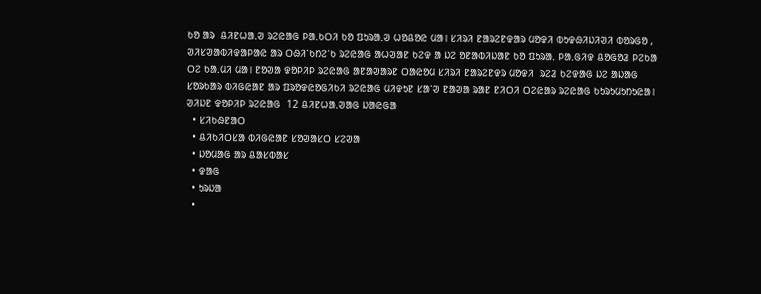ᱠᱚ ᱟᱨ  ᱪᱤᱱᱦᱟᱹᱣ ᱨᱮᱭᱟᱜ ᱞᱟᱹᱠᱛᱤ ᱠᱚ ᱯᱩᱨᱟᱹᱣ ᱦᱚᱪᱚᱭ ᱢᱟ। ᱥᱤᱨᱤ ᱱᱟᱨᱮᱱᱫᱟᱨ ᱢᱚᱫᱤ ᱵᱩᱫᱷᱤᱡᱤᱣᱤ ᱵᱚᱨᱜᱚ , ᱣᱤᱥᱣᱟᱵᱤᱫᱟᱞᱟᱭ ᱟᱨ ᱛᱷᱤᱸᱠᱴᱮᱸᱠ ᱨᱮᱭᱟᱜ ᱟᱦᱣᱟᱱ ᱠᱮᱫ ᱟ ᱡᱮ ᱚᱱᱟᱵᱤᱡᱟᱱ ᱠᱚ ᱯᱩᱨᱟᱹ ᱞᱟᱹᱜᱤᱫ ᱪᱚᱜᱚᱲ ᱞᱮᱠᱟ ᱛᱮ ᱠᱟᱹᱢᱤ ᱢᱟ। ᱱᱚᱣᱟ ᱫᱚᱞᱤᱞ ᱨᱮᱭᱟᱜ ᱟᱱᱟᱣᱟᱨᱱ ᱛᱟᱭᱚᱢ ᱥᱤᱨᱤ ᱱᱟᱨᱮᱱᱫᱨ ᱢᱚᱫᱤ  ᱨᱮᱲ ᱠᱮᱫᱟᱜ ᱡᱮ ᱟᱡᱟᱜ ᱥᱚᱨᱠᱟᱨ ᱵᱤᱜᱭᱟᱱ ᱟᱨ ᱯᱨᱚᱫᱭᱚᱜᱤᱠᱤ ᱨᱮᱭᱟᱜ ᱢᱤᱫᱩᱱ ᱥᱟᱸᱣ ᱱᱟᱣᱟ ᱨᱟᱱ ᱱᱤᱛᱤ ᱛᱮᱭᱟᱨ ᱨᱮᱭᱟᱜ ᱠᱩᱨᱩᱢᱩᱴᱩᱭᱟ।
ᱣᱤᱡᱱ ᱫᱚᱞᱤᱞ ᱨᱮᱭᱟᱜ  12 ᱪᱤᱱᱦᱟᱹᱣᱟᱜ ᱡᱟᱭᱜᱟ
  • ᱥᱤᱠᱷᱱᱟᱛ
  • ᱪᱤᱠᱤᱛᱥᱟ ᱵᱤᱜᱭᱟᱱ ᱥᱚᱣᱟᱥᱛ ᱥᱮᱣᱟ
  • ᱡᱚᱢᱟᱜ ᱟᱨ ᱪᱟᱥᱵᱟᱥ
  • ᱫᱟᱜ
  • ᱩᱨᱡᱟ
  •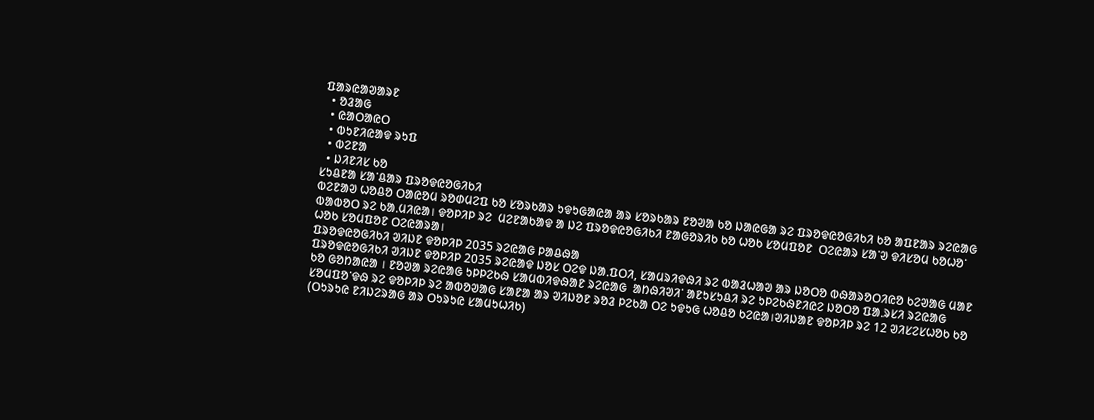ᱯᱟᱨᱭᱟᱣᱟᱨᱱ
  • ᱚᱲᱟᱜ
  • ᱭᱟᱛᱟᱭᱛ
  • ᱵᱩᱱᱤᱭᱟᱫ ᱨᱩᱯ
  • ᱵᱮᱱᱟ
  • ᱡᱤᱱᱤᱥ ᱠᱚ
ᱥᱩᱪᱱᱟ ᱥᱟᱸᱪᱟᱨ ᱯᱨᱚᱫᱭᱚᱜᱤᱠᱤ
ᱵᱮᱱᱟᱣ ᱦᱚᱪᱚ ᱛᱟᱭᱚᱢ ᱨᱚᱰᱢᱮᱯ ᱠᱚ ᱥᱚᱨᱠᱟᱨ ᱩᱫᱩᱜᱟᱭᱟ ᱟᱨ ᱥᱚᱨᱠᱟᱨ ᱱᱚᱣᱟ ᱠᱚ ᱡᱟᱭᱜᱟ ᱨᱮ ᱯᱨᱚᱫᱭᱚᱜᱤᱠᱤ ᱠᱚ ᱟᱯᱱᱟᱨ ᱨᱮᱭᱟᱜ ᱵᱟᱵᱚᱛ ᱨᱮ ᱠᱟᱹᱢᱤᱭᱟ। ᱫᱚᱞᱤᱞ ᱨᱮ  ᱢᱮᱱᱟᱠᱟᱫ ᱟ ᱡᱮ ᱯᱨᱚᱫᱭᱚᱜᱤᱠᱤ ᱱᱟᱜᱚᱨᱤᱠ ᱠᱚ ᱦᱚᱠ ᱥᱚᱢᱯᱚᱱ  ᱛᱮᱭᱟᱨ ᱥᱟᱸᱣ ᱫᱤᱥᱚᱢ ᱠᱚᱦᱚᱸ ᱦᱚᱠ ᱥᱚᱢᱯᱚᱱ ᱛᱮᱭᱟᱨᱟ।
ᱯᱨᱚᱫᱭᱚᱜᱤᱠᱤ ᱣᱤᱡᱱ ᱫᱚᱞᱤᱞ 2035 ᱨᱮᱭᱟᱜ ᱞᱟᱪᱷᱟ
ᱯᱨᱚᱫᱭᱚᱜᱤᱠᱤ ᱣᱤᱡᱱ ᱫᱚᱞᱤᱞ 2035 ᱨᱮᱭᱟᱫ ᱡᱚᱥ ᱛᱮᱫ ᱡᱟᱹᱯᱛᱤ, ᱥᱟᱢᱨᱤᱫᱷᱤ ᱨᱮ ᱵᱟᱲᱦᱟᱣ ᱟᱨ ᱡᱚᱛᱚ ᱵᱷᱟᱨᱚᱛᱤᱭᱚ ᱠᱮᱣᱟᱜ ᱢᱟᱱ ᱠᱚ ᱜᱚᱴᱟᱭᱟ । ᱱᱚᱣᱟ ᱨᱮᱭᱟᱜ ᱩᱞᱞᱮᱠᱷ ᱥᱟᱢᱵᱤᱫᱷᱟᱱ ᱨᱮᱭᱟᱜ  ᱟᱴᱷᱤᱣᱤᱸ ᱟᱱᱩᱥᱩᱪᱤ ᱨᱮ ᱩᱞᱮᱠᱷᱱᱤᱭᱮ ᱡᱚᱛᱚ ᱯᱟᱹᱨᱥᱤ ᱨᱮᱭᱟᱜ ᱥᱚᱢᱯᱚᱸᱫᱷ ᱨᱮ ᱫᱚᱞᱤᱞ ᱨᱮ ᱟᱵᱚᱣᱟᱜ ᱥᱟᱱᱟ ᱟᱨ ᱣᱤᱡᱚᱱ ᱨᱚᱲ ᱞᱮᱠᱟ ᱛᱮ ᱩᱫᱩᱜ ᱦᱚᱪᱚ ᱠᱮᱭᱟ।ᱣᱤᱡᱟᱱ ᱫᱚᱞᱤᱞ ᱨᱮ 12 ᱣᱤᱥᱮᱥᱦᱚᱠ ᱠᱚ  (ᱛᱩᱨᱩᱭ ᱱᱤᱡᱮᱨᱟᱜ ᱟᱨ ᱛᱩᱨᱩᱭ ᱥᱟᱢᱩᱦᱤᱠ)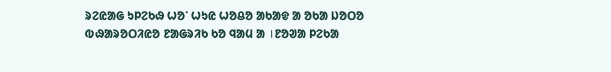ᱨᱮᱭᱟᱜ ᱩᱞᱮᱠᱷ ᱦᱚᱸ ᱦᱩᱭ ᱦᱚᱪᱚ ᱟᱠᱟᱫ ᱟ ᱚᱠᱟ ᱡᱚᱛᱚ ᱵᱷᱟᱨᱚᱛᱤᱭᱚ ᱱᱟᱜᱨᱤᱠ ᱠᱚ ᱧᱟᱢ ᱟ ।ᱱᱚᱣᱟ ᱞᱮᱠᱟ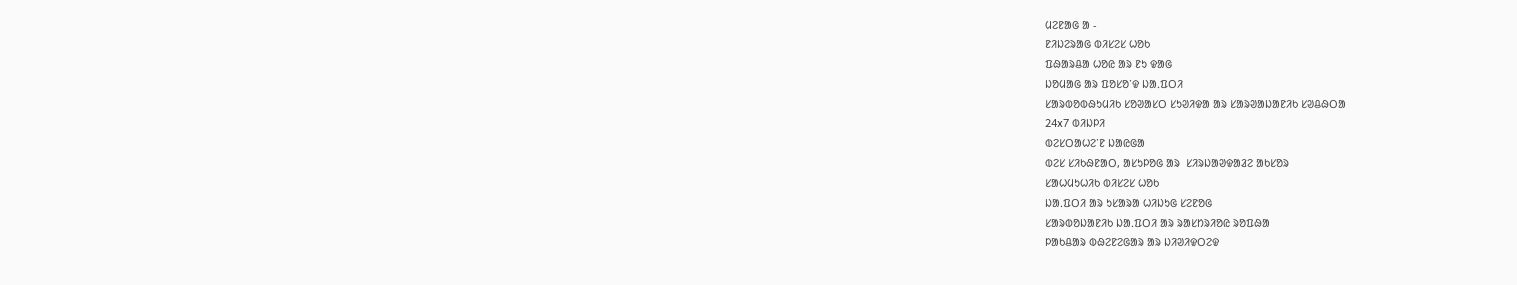ᱢᱮᱱᱟᱜ ᱟ -
ᱱᱤᱡᱮᱨᱟᱜ ᱵᱤᱥᱮᱥ ᱦᱚᱠ
ᱯᱷᱟᱨᱪᱟ ᱦᱚᱭ ᱟᱨ ᱱᱩ ᱫᱟᱜ
ᱡᱚᱢᱟᱜ ᱟᱨ ᱯᱚᱥᱚᱸᱫ ᱡᱟᱹᱯᱛᱤ
ᱥᱟᱨᱵᱚᱵᱷᱩᱢᱤᱠ ᱥᱚᱣᱟᱥᱛ ᱥᱩᱣᱤᱫᱟ ᱟᱨ ᱥᱟᱨᱣᱟᱡᱟᱱᱤᱠ ᱥᱣᱪᱷᱛᱟ
24x7 ᱵᱤᱡᱞᱤ
ᱵᱮᱥᱛᱟᱦᱮᱸᱱ ᱡᱟᱭᱜᱟ
ᱵᱮᱥ ᱥᱤᱠᱷᱱᱟᱛ, ᱟᱥᱩᱞᱚᱜ ᱟᱨ  ᱥᱤᱨᱡᱟᱣᱫᱟᱲᱮ ᱟᱠᱥᱚᱨ
ᱥᱟᱦᱢᱩᱦᱤᱠ ᱵᱤᱥᱮᱥ ᱦᱚᱠ
ᱡᱟᱹᱯᱛᱤ ᱟᱨ ᱩᱥᱟᱨᱟ ᱦᱤᱡᱩᱜ ᱥᱮᱱᱚᱜ
ᱥᱟᱨᱵᱚᱡᱟᱱᱤᱠ ᱡᱟᱹᱯᱛᱤ ᱟᱨ ᱨᱟᱥᱴᱨᱤᱚᱭ ᱨᱚᱯᱷᱟ
ᱞᱟᱠᱪᱟᱨ ᱵᱷᱮᱱᱮᱜᱟᱨ ᱟᱨ ᱡᱤᱣᱤᱫᱛᱮᱫ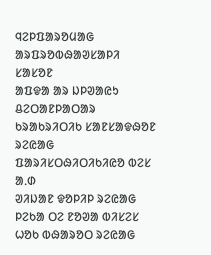ᱧᱮᱞᱯᱟᱨᱚᱢᱟᱜ ᱟᱨᱯᱨᱚᱵᱷᱟᱣᱥᱟᱞᱤ ᱥᱟᱥᱚᱱ
ᱟᱯᱫᱟ ᱟᱨ ᱡᱞᱣᱟᱭᱩ  ᱪᱮᱛᱟᱱᱞᱟᱛᱟᱨ
ᱠᱨᱟᱠᱨᱤᱛᱤᱠ ᱥᱟᱱᱥᱟᱫᱷᱚᱱ ᱨᱮᱭᱟᱜ ᱯᱟᱨᱤᱥᱛᱷᱤᱛᱤᱠᱤᱭᱚ ᱵᱮᱥ ᱟᱹᱰ
ᱣᱤᱡᱟᱱ ᱫᱚᱞᱤᱞ ᱨᱮᱭᱟᱜ ᱞᱮᱠᱟ ᱛᱮ ᱱᱚᱣᱟ ᱵᱤᱥᱮᱥ ᱦᱚᱠ ᱵᱷᱟᱨᱚᱛ ᱨᱮᱭᱟᱜ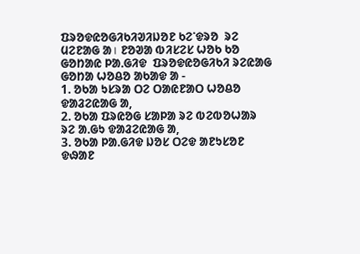ᱯᱨᱚᱫᱭᱚᱜᱤᱠᱤᱣᱤᱡᱚᱱ ᱠᱮᱸᱫᱨᱚ  ᱨᱮ ᱢᱮᱱᱟᱜ ᱟ। ᱱᱚᱣᱟ ᱵᱤᱥᱮᱥ ᱦᱚᱠ ᱠᱚ ᱜᱚᱴᱟᱭ ᱞᱟᱹᱜᱤᱫ  ᱯᱨᱚᱫᱭᱚᱜᱤᱠᱤ ᱨᱮᱭᱟᱜ ᱜᱚᱴᱟ ᱦᱚᱪᱚ ᱟᱠᱟᱫ ᱟ -
1. ᱚᱠᱟ ᱩᱥᱨᱟ ᱛᱮ ᱛᱟᱭᱱᱟᱛ ᱦᱚᱪᱚ ᱫᱟᱲᱮᱭᱟᱜ ᱟ,
2. ᱚᱠᱟ ᱯᱨᱭᱚᱜ ᱥᱟᱞᱟ ᱨᱮ ᱵᱮᱵᱚᱦᱟᱨ ᱨᱮ ᱟᱹᱜᱩ ᱫᱟᱲᱮᱭᱟᱜ ᱟ,
3. ᱚᱠᱟ ᱞᱟᱹᱜᱤᱫ ᱡᱚᱥ ᱛᱮᱫ ᱟᱱᱩᱥᱚᱱ ᱫᱷᱟᱱ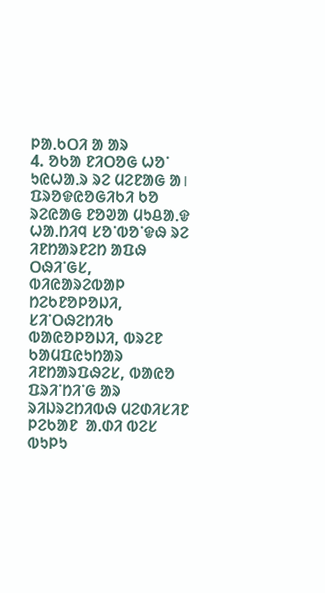ᱞᱟᱹᱠᱛᱤ ᱟ ᱟᱨ
4. ᱚᱠᱟ ᱱᱤᱛᱚᱜ ᱦᱚᱸ ᱩᱭᱦᱟᱹᱨ ᱨᱮ ᱢᱮᱱᱟᱜ ᱟ।
ᱯᱨᱚᱫᱭᱚᱜᱤᱠᱤ ᱠᱚ  ᱨᱮᱭᱟᱜ ᱱᱚᱣᱟ ᱢᱩᱪᱟᱹᱫ ᱦᱟᱹᱴᱤᱧ ᱥᱚᱸᱵᱚᱸᱫᱷ ᱨᱮ ᱤᱱᱴᱟᱨᱱᱮᱴ ᱟᱯᱷ ᱛᱷᱤᱸᱜᱥ, ᱵᱤᱭᱟᱨᱮᱵᱟᱞ ᱴᱮᱠᱱᱚᱞᱚᱡᱤ, ᱥᱤᱸᱛᱷᱮᱴᱤᱠ ᱵᱟᱭᱚᱞᱚᱡᱤ, ᱵᱨᱮᱱ ᱠᱟᱢᱯᱭᱩᱴᱟᱨ ᱤᱱᱴᱟᱨᱯᱷᱮᱥ, ᱵᱟᱭᱚ ᱯᱨᱤᱸᱴᱤᱸᱜ ᱟᱨ ᱨᱤᱡᱨᱮᱴᱤᱵᱷ ᱢᱮᱰᱤᱥᱤᱱ ᱞᱮᱠᱟᱱ  ᱟᱹᱰᱤ ᱵᱮᱥ ᱵᱩᱞᱩ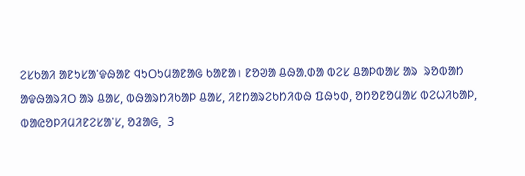ᱮᱥᱠᱟᱤ ᱟᱱᱩᱥᱟᱸᱫᱷᱟᱱ ᱧᱩᱛᱩᱢᱟᱱᱟᱜ ᱠᱟᱱᱟ। ᱱᱚᱣᱟ ᱪᱷᱟᱹᱰᱟ ᱵᱮᱥ ᱪᱟᱞᱵᱟᱥ ᱟᱨ  ᱨᱚᱵᱟᱴ ᱟᱫᱷᱟᱨᱤᱛ ᱟᱨ ᱪᱟᱥ, ᱵᱷᱟᱨᱴᱤᱠᱟᱞ ᱪᱟᱥ, ᱤᱱᱴᱟᱨᱮᱠᱴᱤᱵᱷ ᱯᱷᱩᱰ, ᱚᱴᱚᱱᱚᱢᱟᱥ ᱵᱮᱦᱤᱠᱟᱞ, ᱵᱟᱭᱚᱞᱤᱢᱤᱱᱮᱥᱟᱸᱥ, ᱚᱲᱟᱜ,  3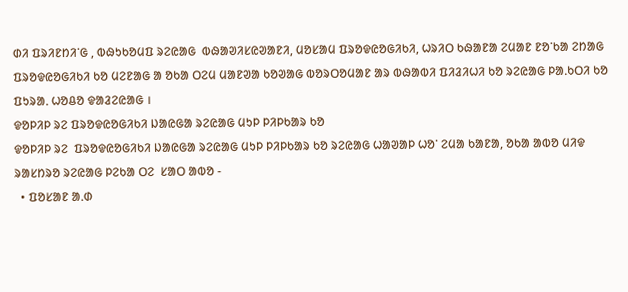ᱰᱤ ᱯᱨᱤᱱᱴᱤᱸᱜ , ᱵᱷᱩᱠᱚᱢᱯ ᱨᱮᱭᱟᱜ  ᱵᱷᱟᱣᱤᱥᱭᱣᱟᱱᱤ, ᱢᱚᱥᱟᱢ ᱯᱨᱚᱫᱭᱚᱜᱤᱠᱤ, ᱦᱨᱤᱛ ᱠᱷᱟᱱᱟ ᱮᱢᱟᱱ ᱱᱚᱸᱠᱟ ᱮᱴᱟᱜ  ᱯᱨᱚᱫᱭᱚᱜᱤᱠᱤ ᱠᱚ ᱢᱮᱱᱟᱜ ᱟ ᱚᱠᱟ ᱛᱮᱢ ᱢᱟᱱᱣᱟ ᱠᱚᱣᱟᱜ ᱵᱚᱨᱛᱚᱢᱟᱱ ᱟᱨ ᱵᱷᱟᱵᱤ ᱯᱤᱲᱤᱦᱤ ᱠᱚ ᱨᱮᱭᱟᱜ ᱞᱟᱹᱠᱛᱤ ᱠᱚ ᱯᱩᱨᱟᱹ ᱦᱚᱪᱚ ᱫᱟᱲᱮᱭᱟᱜ ।
ᱫᱚᱞᱤᱞ ᱨᱮ ᱯᱨᱚᱫᱭᱚᱜᱤᱠᱤ ᱡᱟᱭᱜᱟ ᱨᱮᱭᱟᱜ ᱢᱩᱞ ᱞᱤᱞᱠᱟᱨ ᱠᱚ
ᱫᱚᱞᱤᱞ ᱨᱮ  ᱯᱨᱚᱫᱭᱚᱜᱤᱠᱤ ᱡᱟᱭᱜᱟ ᱨᱮᱭᱟᱜ ᱢᱩᱞ ᱞᱤᱞᱠᱟᱨ ᱠᱚ ᱨᱮᱭᱟᱜ ᱦᱟᱣᱟᱞ ᱦᱚᱸ ᱮᱢᱟ ᱠᱟᱱᱟ, ᱚᱠᱟ ᱟᱵᱚ ᱢᱤᱫ ᱨᱟᱥᱴᱨᱚ ᱨᱮᱭᱟᱜ ᱞᱮᱠᱟ ᱛᱮ  ᱥᱟᱛ ᱟᱵᱚ -
  • ᱯᱚᱥᱟᱱ ᱟᱹᱰ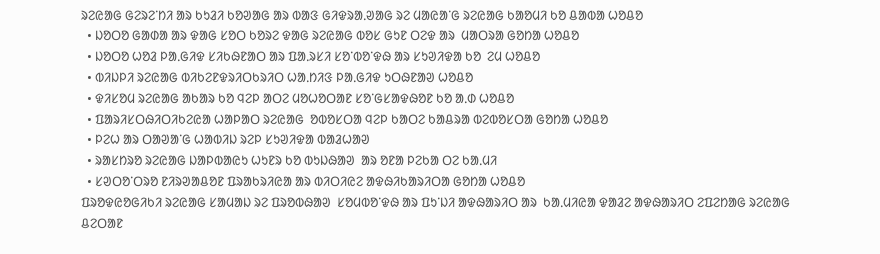ᱨᱮᱭᱟᱜ ᱜᱮᱨᱮᱸᱴᱤ ᱟᱨ ᱠᱩᱲᱤ ᱠᱚᱣᱟᱜ ᱟᱨ ᱵᱟᱝ ᱜᱤᱫᱨᱟᱹᱣᱟᱜ ᱨᱮ ᱢᱟᱭᱟᱸᱜ ᱨᱮᱭᱟᱜ ᱠᱟᱚᱢᱤ ᱠᱚ ᱪᱟᱵᱟ ᱦᱚᱪᱚ
  • ᱡᱚᱛᱚ ᱜᱟᱰᱟ ᱟᱨ ᱫᱟᱜ ᱥᱚᱛ ᱠᱚᱨᱮ ᱫᱟᱜ ᱨᱮᱭᱟᱜ ᱵᱚᱥ ᱜᱩᱱ ᱛᱮᱫ ᱟᱨ  ᱢᱟᱛᱨᱟ ᱜᱚᱴᱟ ᱦᱚᱪᱚ
  • ᱡᱚᱛᱚ ᱦᱚᱲ ᱞᱟᱹᱜᱤᱫ ᱥᱤᱠᱷᱱᱟᱛ ᱟᱨ ᱯᱟᱹᱨᱥᱤ ᱥᱚᱸᱵᱚᱸᱫᱷ ᱟᱨ ᱥᱩᱣᱤᱫᱟ ᱠᱚ  ᱮᱢ ᱦᱚᱪᱚ
  • ᱵᱤᱡᱞᱤ ᱨᱮᱭᱟᱜ ᱵᱤᱠᱮᱱᱫᱨᱤᱛᱠᱨᱤᱛ ᱦᱟᱹᱴᱤᱝ ᱞᱟᱹᱜᱤᱫ ᱩᱛᱷᱱᱟᱣ ᱦᱚᱪᱚ
  • ᱫᱤᱥᱚᱢ ᱨᱮᱭᱟᱜ ᱟᱠᱟᱨ ᱠᱚ ᱧᱮᱞ ᱟᱛᱮ ᱢᱚᱦᱚᱛᱟᱱ ᱥᱚᱸᱜᱥᱟᱫᱷᱚᱱ ᱠᱚ ᱟᱹᱰ ᱦᱚᱪᱚ
  • ᱯᱟᱨᱤᱥᱛᱷᱤᱛᱤᱠᱮᱭᱟ ᱦᱟᱞᱟᱛ ᱨᱮᱭᱟᱜ  ᱚᱵᱚᱥᱛᱟ ᱧᱮᱞ ᱠᱟᱛᱮ ᱠᱟᱪᱨᱟ ᱵᱮᱵᱚᱥᱛᱟ ᱜᱚᱴᱟ ᱦᱚᱪᱚ
  • ᱞᱮᱦ ᱟᱨ ᱛᱟᱣᱟᱸᱜ ᱦᱟᱵᱤᱡ ᱨᱮᱞ ᱥᱩᱣᱤᱫᱟ ᱵᱟᱲᱦᱟᱣ
  • ᱨᱟᱥᱴᱨᱚ ᱨᱮᱭᱟᱜ ᱡᱟᱞᱵᱟᱭᱩ ᱦᱩᱱᱨ ᱠᱚ ᱵᱩᱡᱷᱟᱣ  ᱟᱨ ᱚᱱᱟ ᱞᱮᱠᱟ ᱛᱮ ᱠᱟᱹᱢᱤ
  • ᱥᱣᱛᱚᱸᱛᱨᱚ ᱱᱤᱨᱣᱟᱪᱚᱱ ᱯᱨᱟᱠᱨᱤᱭᱟ ᱟᱨ ᱵᱤᱛᱤᱭᱮ ᱟᱫᱷᱤᱠᱟᱨᱤᱛᱟ ᱜᱚᱴᱟ ᱦᱚᱪᱚ
ᱯᱨᱚᱫᱭᱚᱜᱤᱠᱤ ᱨᱮᱭᱟᱜ ᱥᱟᱢᱟᱡ ᱨᱮ ᱯᱨᱚᱵᱷᱟᱣ  ᱥᱚᱢᱵᱚᱸᱫᱷ ᱟᱨ ᱯᱩᱸᱡᱤ ᱟᱫᱷᱟᱨᱤᱛ ᱟᱨ  ᱠᱟᱹᱢᱤᱭᱟ ᱫᱟᱲᱮ ᱟᱫᱷᱟᱨᱤᱛ ᱮᱯᱮᱴᱟᱜ ᱨᱮᱭᱟᱜ ᱪᱮᱛᱟᱱ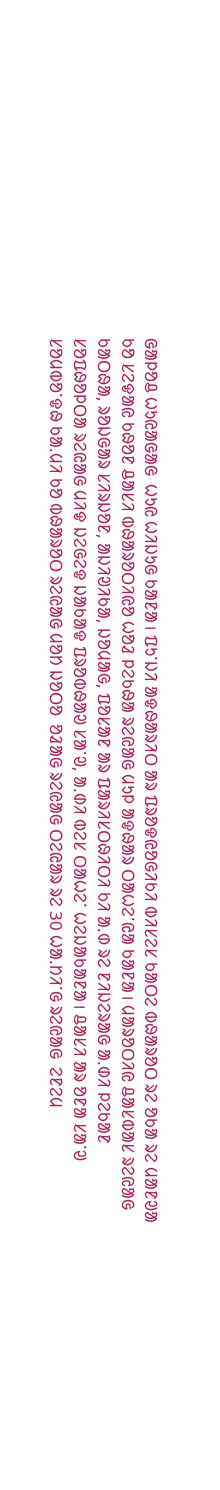ᱜᱟᱞᱚᱪ ᱦᱩᱭᱟᱜᱟᱜ  ᱦᱩᱭ ᱦᱤᱡᱩᱜ ᱠᱟᱱᱟ। ᱯᱩᱸᱡᱤ ᱟᱫᱷᱟᱨᱤᱛ ᱟᱨ ᱯᱨᱚᱫᱭᱚᱜᱤᱠᱤ ᱵᱤᱥᱮᱥ ᱠᱟᱛᱮ ᱵᱷᱟᱨᱚᱛ ᱨᱮ ᱚᱠᱟ ᱨᱮ ᱢᱟᱱᱣᱟ ᱠᱚ ᱥᱮᱫᱟᱭ ᱠᱷᱚᱱ ᱪᱟᱥᱤ ᱵᱷᱟᱨᱚᱛᱤᱭᱚ ᱦᱚᱲ ᱞᱮᱠᱷᱟ ᱨᱮᱭᱟᱜ ᱢᱩᱞ ᱟᱫᱷᱟᱨ ᱛᱟᱦᱮᱸᱭᱟ ᱠᱟᱱᱟ। ᱢᱟᱨᱚᱛᱤᱭ ᱪᱟᱥᱵᱟᱥ ᱨᱮᱭᱟᱜ ᱠᱟᱛᱷᱟ, ᱨᱚᱡᱜᱟᱨ ᱥᱤᱨᱡᱚᱱ, ᱟᱡᱤᱣᱤᱠᱟ, ᱡᱚᱢᱟᱜ, ᱯᱚᱥᱟᱱ ᱟᱨ ᱯᱟᱨᱤᱥᱛᱷᱤᱛᱤ ᱠᱤ ᱟᱹᱰ ᱨᱮ ᱱᱤᱡᱮᱨᱟᱜ ᱟᱹᱰᱤ ᱞᱮᱠᱟᱱ ᱥᱚᱯᱷᱚᱞᱛᱟ ᱨᱮᱭᱟᱜ ᱢᱤᱫ ᱡᱮᱜᱮᱫ ᱡᱟᱠᱟᱫ ᱯᱨᱚᱵᱷᱟᱣ ᱥᱟᱸᱣ, ᱟᱹᱰᱤ ᱵᱮᱥ ᱛᱟᱦᱮᱸ ᱦᱮᱡᱟᱠᱟᱱᱟ। ᱪᱟᱥᱤ ᱟᱨ ᱚᱱᱟ ᱥᱟᱸᱣ ᱥᱚᱢᱵᱚᱸᱫᱷ ᱠᱟᱹᱢᱤ ᱠᱚ ᱵᱷᱟᱨᱚᱛ ᱨᱮᱭᱟᱜ ᱢᱚᱴ ᱡᱚᱛᱚ  ᱚᱲᱟᱜ ᱨᱮᱭᱟᱜ ᱛᱮᱭᱟᱨ ᱨᱮ 30 ᱦᱟᱹᱴᱤᱸᱜ ᱨᱮᱭᱟᱜ  ᱮᱱᱮᱢ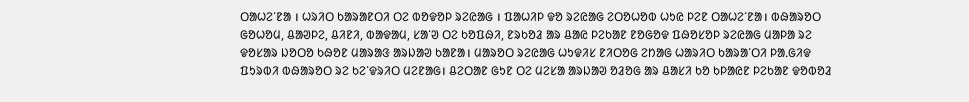ᱛᱟᱦᱮᱸᱱᱟ । ᱦᱨᱤᱛ ᱠᱟᱨᱟᱱᱛᱤ ᱛᱮ ᱵᱚᱫᱚᱞ ᱨᱮᱭᱟᱜ । ᱯᱟᱦᱤᱞ ᱫᱚ ᱨᱮᱭᱟᱜ ᱮᱛᱚᱦᱚᱵ ᱦᱩᱭ ᱞᱮᱱ ᱛᱟᱦᱮᱸᱱᱟ। ᱵᱷᱟᱨᱚᱛ ᱜᱚᱦᱚᱢ, ᱪᱟᱣᱞᱮ, ᱪᱤᱱᱤ, ᱵᱟᱫᱟᱢ, ᱥᱟᱸᱣ ᱛᱮ ᱠᱚᱯᱷᱤ, ᱱᱨᱠᱚᱲ ᱟᱨ ᱪᱟᱭ ᱞᱮᱠᱟᱱ ᱱᱚᱜᱚᱫ ᱯᱷᱚᱥᱚᱞ ᱨᱮᱭᱟᱜ ᱢᱟᱞᱟ ᱨᱮ  ᱫᱚᱥᱟᱨ ᱡᱚᱛᱚ ᱠᱷᱚᱱ ᱢᱟᱨᱟᱝ ᱟᱨᱡᱟᱣ ᱠᱟᱱᱟ। ᱢᱟᱨᱚᱛ ᱨᱮᱭᱟᱜ ᱦᱩᱫᱤᱥ ᱱᱤᱛᱚᱜ ᱮᱴᱟᱜ ᱦᱟᱨᱤᱛ ᱠᱟᱨᱟᱸᱛᱤ ᱞᱟᱹᱜᱤᱫ ᱯᱩᱨᱵᱤ ᱵᱷᱟᱨᱚᱛ ᱨᱮ ᱠᱮᱸᱫᱨᱤᱛ ᱢᱮᱱᱟᱜ। ᱪᱮᱛᱟᱱ ᱜᱩᱱ ᱛᱮ ᱢᱮᱥᱟ ᱟᱨᱡᱟᱣ ᱚᱲᱚᱜ ᱟᱨ ᱪᱟᱥᱤ ᱠᱚ ᱠᱞᱟᱭᱱ ᱞᱮᱠᱟᱱ ᱫᱚᱵᱚᱲ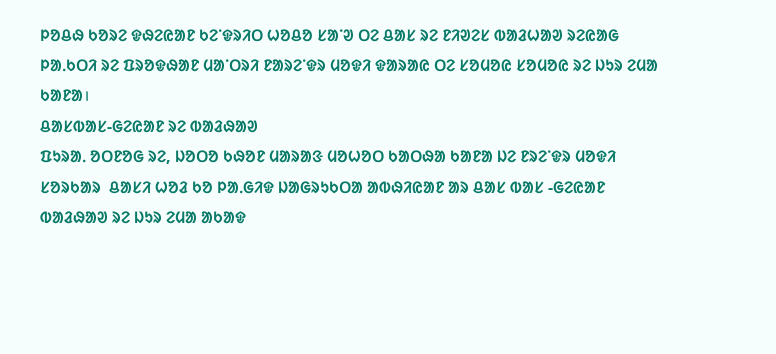ᱞᱚᱪᱷ ᱠᱚᱨᱮ ᱫᱷᱮᱭᱟᱱ ᱠᱮᱸᱫᱨᱤᱛ ᱦᱚᱪᱚ ᱥᱟᱸᱣ ᱛᱮ ᱪᱟᱥ ᱨᱮ ᱱᱤᱣᱮᱥ ᱵᱟᱲᱦᱟᱣ ᱨᱮᱭᱟᱜ ᱞᱟᱹᱠᱛᱤ ᱨᱮ ᱯᱨᱚᱫᱷᱟᱱ ᱢᱟᱸᱛᱨᱤ ᱱᱟᱨᱮᱸᱫᱨ ᱢᱚᱫᱤ ᱫᱟᱨᱟᱭ ᱛᱮ ᱥᱚᱢᱚᱭ ᱥᱚᱢᱚᱭ ᱨᱮ ᱡᱩᱨ ᱮᱢᱟ ᱠᱟᱱᱟ।
ᱪᱟᱥᱵᱟᱥ-ᱜᱮᱭᱟᱱ ᱨᱮ ᱵᱟᱲᱷᱟᱣ
ᱯᱩᱨᱟᱹ ᱚᱛᱱᱚᱜ ᱨᱮ, ᱡᱚᱛᱚ ᱠᱷᱚᱱ ᱢᱟᱨᱟᱝ ᱢᱚᱦᱚᱛ ᱠᱟᱛᱷᱟ ᱠᱟᱱᱟ ᱡᱮ ᱱᱨᱮᱸᱫᱨ ᱢᱚᱫᱤ ᱥᱚᱨᱠᱟᱨ  ᱪᱟᱥᱤ ᱦᱚᱲ ᱠᱚ ᱞᱟᱹᱜᱤᱫ ᱡᱟᱜᱨᱩᱠᱛᱟ ᱟᱵᱷᱤᱭᱟᱱ ᱟᱨ ᱪᱟᱥ ᱵᱟᱥ -ᱜᱮᱭᱟᱱ ᱵᱟᱲᱷᱟᱣ ᱨᱮ ᱡᱩᱨ ᱮᱢᱟ ᱟᱠᱟᱫ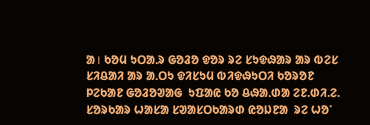ᱟ। ᱠᱚᱢ ᱩᱛᱟᱹᱨ ᱜᱚᱲᱚ ᱫᱚᱨ ᱨᱮ ᱥᱩᱫᱷᱟᱨ ᱟᱨ ᱵᱮᱥ ᱥᱤᱪᱟᱤ ᱟᱨ ᱟᱹᱛᱩ ᱫᱤᱥᱩᱢ ᱵᱤᱫᱷᱩᱛᱤ ᱠᱚᱨᱚᱱ ᱞᱮᱠᱟᱱ ᱜᱚᱲᱚᱣᱟᱜ  ᱩᱯᱟᱭ ᱠᱚ ᱪᱷᱟᱹᱰᱟ ᱮᱱ.ᱰᱤ.ᱮ. ᱥᱚᱨᱠᱟᱨ ᱦᱟᱥᱟ ᱥᱣᱟᱥᱛᱠᱟᱨᱰ ᱭᱚᱡᱱᱟ  ᱨᱮ ᱦᱚᱸ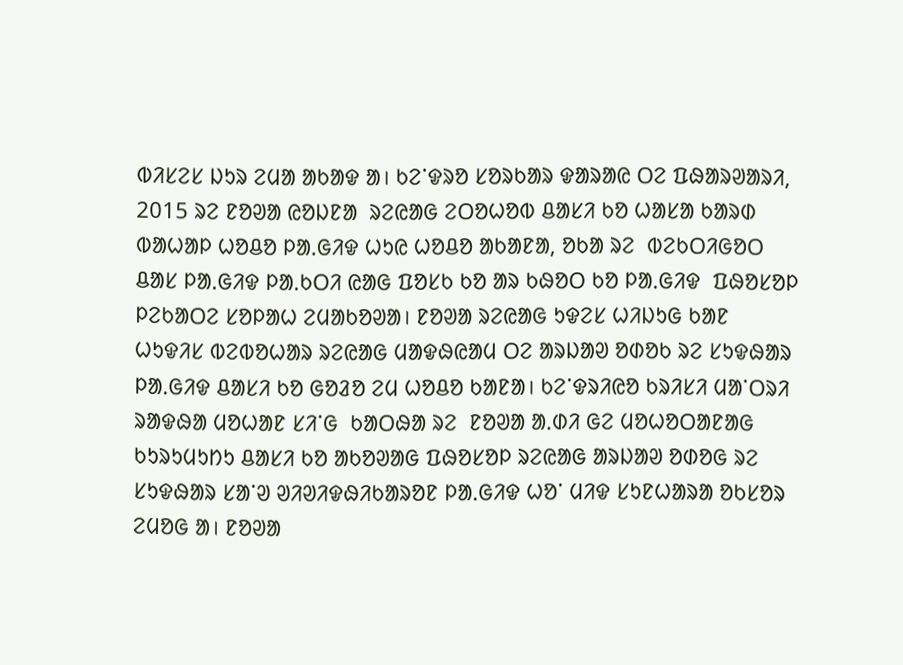ᱵᱤᱥᱮᱥ ᱡᱩᱨ ᱮᱢᱟ ᱟᱠᱟᱫ ᱟ। ᱠᱮᱸᱫᱨᱚ ᱥᱚᱨᱠᱟᱨ ᱫᱟᱨᱟᱭ ᱛᱮ ᱯᱷᱟᱨᱣᱟᱨᱤ, 2015 ᱨᱮ ᱱᱚᱣᱟ ᱭᱚᱡᱱᱟ  ᱨᱮᱭᱟᱜ ᱮᱛᱚᱦᱚᱵ ᱪᱟᱥᱤ ᱠᱚ ᱦᱟᱥᱟ ᱠᱟᱨᱰ ᱵᱟᱦᱟᱞ ᱦᱚᱪᱚ ᱞᱟᱹᱜᱤᱫ ᱦᱩᱭ ᱦᱚᱪᱚ ᱟᱠᱟᱱᱟ, ᱚᱠᱟ ᱨᱮ  ᱵᱮᱠᱛᱤᱜᱚᱛ ᱪᱟᱥ ᱞᱟᱹᱜᱤᱫ ᱞᱟᱹᱠᱛᱤ ᱭᱟᱜ ᱯᱚᱥᱠ ᱠᱚ ᱟᱨ ᱠᱷᱚᱛ ᱠᱚ ᱞᱟᱹᱜᱤᱫ  ᱯᱷᱚᱥᱚᱞ ᱞᱮᱠᱟᱛᱮ ᱥᱚᱞᱟᱦ ᱮᱢᱟᱠᱚᱣᱟ। ᱱᱚᱣᱟ ᱨᱮᱭᱟᱜ ᱩᱫᱮᱥ ᱦᱤᱡᱩᱜ ᱠᱟᱱ ᱦᱩᱫᱤᱥ ᱵᱮᱵᱚᱦᱟᱨ ᱨᱮᱭᱟᱜ ᱢᱟᱫᱷᱭᱟᱢ ᱛᱮ ᱟᱨᱡᱟᱣ ᱚᱰᱚᱠ ᱨᱮ ᱥᱩᱫᱷᱟᱨ ᱞᱟᱹᱜᱤᱫ ᱪᱟᱥᱤ ᱠᱚ ᱜᱚᱲᱚ ᱮᱢ ᱦᱚᱪᱚ ᱠᱟᱱᱟ। ᱠᱮᱸᱫᱨᱤᱭᱚ ᱠᱨᱤᱥᱤ ᱢᱟᱸᱛᱨᱤ ᱨᱟᱫᱷᱟ ᱢᱚᱦᱟᱱ ᱥᱤᱸᱜ  ᱠᱟᱛᱷᱟ ᱨᱮ  ᱱᱚᱣᱟ ᱟᱹᱰᱤ ᱜᱮ ᱢᱚᱦᱚᱛᱟᱱᱟᱜ ᱠᱩᱨᱩᱢᱩᱴᱩ ᱪᱟᱥᱤ ᱠᱚ ᱟᱠᱚᱣᱟᱜ ᱯᱷᱚᱥᱚᱞ ᱨᱮᱭᱟᱜ ᱟᱨᱡᱟᱣ ᱚᱰᱚᱜ ᱨᱮ ᱥᱩᱫᱷᱟᱨ ᱥᱟᱸᱣ ᱣᱤᱣᱤᱫᱷᱤᱠᱟᱨᱚᱱ ᱞᱟᱹᱜᱤᱫ ᱦᱚᱸ ᱢᱤᱫ ᱥᱩᱱᱦᱟᱨᱟ ᱚᱠᱥᱚᱨ ᱮᱢᱚᱜ ᱟ। ᱱᱚᱣᱟ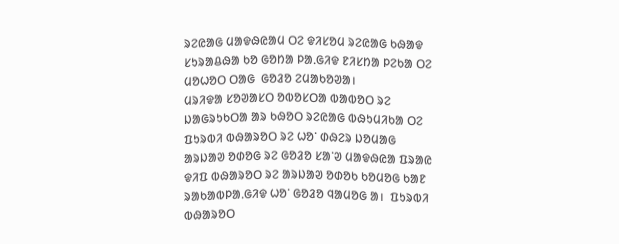ᱨᱮᱭᱟᱜ ᱢᱟᱫᱷᱭᱟᱢ ᱛᱮ ᱫᱤᱥᱚᱢ ᱨᱮᱭᱟᱜ ᱠᱷᱟᱫ ᱥᱩᱨᱟᱪᱷᱟ ᱠᱚ ᱜᱚᱴᱟ ᱞᱟᱹᱜᱤᱫ ᱱᱤᱥᱴᱟ ᱞᱮᱠᱟ ᱛᱮ ᱢᱚᱦᱚᱛ ᱛᱟᱜ  ᱜᱚᱲᱚ ᱮᱢᱟᱠᱚᱣᱟ।
ᱢᱨᱤᱫᱟ ᱥᱚᱣᱟᱥᱛ ᱚᱵᱚᱥᱛᱟ ᱵᱟᱵᱚᱛ ᱨᱮ  ᱡᱟᱜᱨᱩᱠᱛᱟ ᱟᱨ ᱠᱷᱚᱛ ᱨᱮᱭᱟᱜ ᱵᱷᱩᱢᱤᱠᱟ ᱛᱮ ᱯᱩᱨᱵᱤ ᱵᱷᱟᱨᱚᱛ ᱨᱮ ᱦᱚᱸ ᱰᱷᱮᱨ ᱡᱚᱢᱟᱜ ᱟᱨᱡᱟᱣ ᱚᱰᱚᱜ ᱨᱮ ᱜᱚᱲᱚ ᱥᱟᱸᱣ ᱢᱟᱫᱷᱭᱟ ᱯᱨᱟᱭ ᱫᱤᱯ ᱵᱷᱟᱨᱚᱛ ᱨᱮ ᱟᱨᱡᱟᱣ ᱚᱰᱚᱠ ᱠᱚᱢᱚᱜ ᱠᱟᱱ  ᱨᱟᱠᱟᱵᱞᱟᱹᱜᱤᱫ ᱦᱚᱸ ᱜᱚᱲᱚ ᱧᱟᱢᱚᱜ ᱟ।  ᱯᱩᱨᱵᱤ ᱵᱷᱟᱨᱚᱛ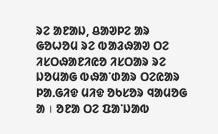ᱨᱮ ᱟᱱᱟᱡ, ᱪᱟᱣᱞᱮ ᱟᱨ ᱜᱚᱦᱚᱢ ᱨᱮ ᱵᱟᱲᱷᱟᱣ ᱛᱮ ᱤᱥᱛᱷᱟᱱᱤᱭᱚ ᱤᱥᱛᱟᱨ ᱨᱮ ᱡᱚᱢᱟᱜ ᱵᱷᱟᱸᱰᱟᱨ ᱛᱮᱭᱟᱨ ᱞᱟᱹᱜᱤᱫ ᱢᱤᱫ ᱚᱠᱥᱚᱨ ᱧᱟᱢᱚᱜ ᱟ । ᱚᱱᱟ ᱛᱮ ᱯᱟᱸᱡᱟᱵ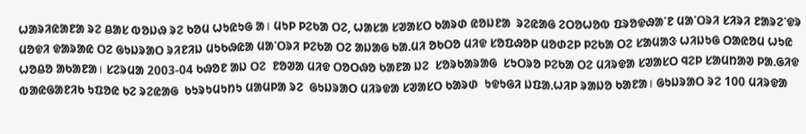ᱦᱟᱨᱤᱭᱟᱱᱟ ᱨᱮ ᱪᱟᱥ ᱵᱚᱡᱷ ᱨᱮ ᱠᱚᱢ ᱦᱩᱭᱩᱜ ᱟ। ᱢᱩᱞ ᱞᱮᱠᱟ ᱛᱮ, ᱦᱟᱥᱟ ᱥᱣᱟᱥᱛ ᱠᱟᱨᱰ ᱭᱚᱡᱱᱟ  ᱨᱮᱭᱟᱜ ᱮᱛᱚᱦᱚᱵ ᱯᱨᱚᱫᱷᱟᱸᱱ ᱢᱟᱸᱛᱨᱤ ᱥᱤᱨᱤ ᱱᱟᱨᱮᱸᱫᱨ ᱢᱚᱫᱤ ᱫᱟᱨᱟᱭ ᱛᱮ ᱜᱩᱡᱨᱟᱛ ᱨᱤᱱᱤᱡ ᱢᱩᱠᱷᱭᱟ ᱢᱟᱸᱛᱨᱤ ᱞᱮᱠᱟ ᱛᱮ ᱟᱡᱟᱜ ᱠᱟᱹᱢᱤ ᱚᱠᱛᱚ ᱢᱤᱫ ᱥᱚᱯᱷᱚᱞ ᱢᱚᱰᱮᱞ ᱞᱮᱠᱟ ᱛᱮ ᱥᱟᱢᱟᱝ ᱦᱤᱡᱩᱜ ᱛᱟᱭᱚᱢ ᱦᱩᱭ ᱦᱚᱪᱚ ᱟᱠᱟᱱᱟ। ᱥᱮᱨᱢᱟ 2003-04 ᱠᱷᱚᱱ ᱟᱡ ᱛᱮ  ᱱᱚᱣᱟ ᱢᱤᱫ ᱛᱚᱛᱷᱚ ᱠᱟᱱᱟ ᱡᱮ  ᱥᱚᱨᱠᱟᱨᱟᱜ  ᱥᱩᱛᱨᱚ ᱞᱮᱠᱟ ᱛᱮ ᱢᱤᱨᱫᱟ ᱥᱣᱟᱥᱛ ᱧᱮᱞ ᱥᱟᱢᱴᱟᱣ ᱞᱟᱹᱜᱤᱫ ᱵᱟᱭᱜᱟᱱᱤᱠ ᱩᱯᱚᱭ ᱠᱮ ᱨᱮᱭᱟᱜ  ᱠᱩᱨᱩᱢᱩᱴᱩ ᱢᱟᱢᱞᱟ ᱨᱮ  ᱜᱩᱡᱨᱟᱛ ᱢᱤᱨᱫᱟ ᱥᱣᱟᱥᱛ ᱠᱟᱨᱰ  ᱩᱫᱩᱜᱤ ᱡᱯᱟᱹᱦᱤᱞ ᱨᱟᱡᱚ ᱠᱟᱱᱟ। ᱜᱩᱡᱨᱟᱛ ᱨᱮ 100 ᱢᱤᱨᱫᱟ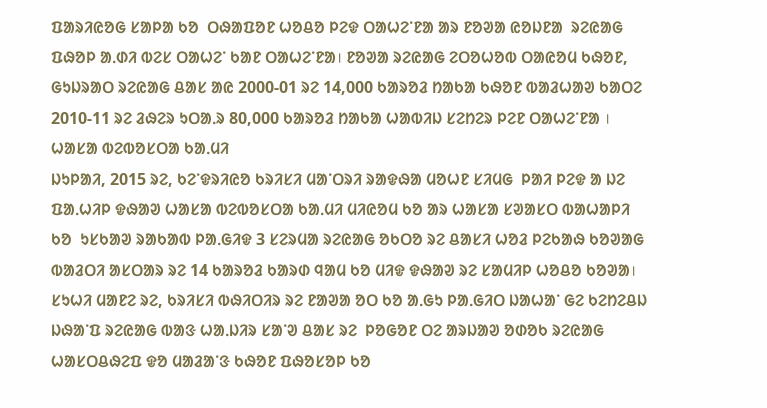ᱯᱟᱨᱤᱭᱚᱜ ᱥᱟᱞᱟ ᱠᱚ  ᱛᱷᱟᱯᱚᱱ ᱦᱚᱪᱚ ᱞᱮᱫ ᱛᱟᱦᱮᱸᱱᱟ ᱟᱨ ᱱᱚᱣᱟ ᱭᱚᱡᱱᱟ  ᱨᱮᱭᱟᱜ ᱯᱷᱚᱞ ᱟᱹᱰᱤ ᱵᱮᱥ ᱛᱟᱦᱮᱸ ᱠᱟᱱ ᱛᱟᱦᱮᱸᱱᱟ। ᱱᱚᱣᱟ ᱨᱮᱭᱟᱜ ᱮᱛᱚᱦᱚᱵ ᱛᱟᱭᱚᱢ ᱠᱷᱚᱱ, ᱜᱩᱡᱨᱟᱛ ᱨᱮᱭᱟᱜ ᱪᱟᱥ ᱟᱭ 2000-01 ᱨᱮ 14,000 ᱠᱟᱨᱚᱲ ᱴᱟᱠᱟ ᱠᱷᱚᱱ ᱵᱟᱲᱦᱟᱣ ᱠᱟᱛᱮ 2010-11 ᱨᱮ ᱲᱷᱮᱨ ᱩᱛᱟᱹᱨ 80,000 ᱠᱟᱨᱚᱲ ᱴᱟᱠᱟ ᱦᱟᱵᱤᱡ ᱥᱮᱴᱮᱨ ᱞᱮᱱ ᱛᱟᱦᱮᱸᱱᱟ ।
ᱦᱟᱥᱟ ᱵᱮᱵᱚᱥᱛᱟ ᱠᱟᱹᱢᱤ
ᱡᱩᱞᱟᱤ, 2015 ᱨᱮ, ᱠᱮᱸᱫᱨᱤᱭᱚ ᱠᱨᱤᱥᱤ ᱢᱟᱸᱛᱨᱤ ᱨᱟᱫᱷᱟ ᱢᱚᱦᱱ ᱥᱤᱢᱜ  ᱞᱟᱤ ᱞᱮᱫ ᱟ ᱡᱮ ᱯᱟᱹᱦᱤᱞ ᱫᱷᱟᱣ ᱦᱟᱥᱟ ᱵᱮᱵᱚᱥᱛᱟ ᱠᱟᱹᱢᱤ ᱢᱤᱭᱚᱢ ᱠᱚ ᱟᱨ ᱦᱟᱥᱟ ᱥᱣᱟᱥᱛ ᱵᱟᱦᱟᱞᱤ ᱠᱚ  ᱩᱥᱠᱟᱣ ᱨᱟᱠᱟᱵ ᱞᱟᱹᱜᱤᱫ 3 ᱥᱮᱨᱢᱟ ᱨᱮᱭᱟᱜ ᱚᱠᱛᱚ ᱨᱮ ᱪᱟᱥᱤ ᱦᱚᱲ ᱞᱮᱠᱟᱷ ᱠᱚᱣᱟᱜ ᱵᱟᱲᱛᱤ ᱟᱥᱛᱟᱨ ᱨᱮ 14 ᱠᱟᱨᱚᱲ ᱠᱟᱨᱰ ᱧᱟᱢ ᱠᱚ ᱢᱤᱫ ᱫᱷᱟᱣ ᱨᱮ ᱥᱟᱢᱤᱞ ᱦᱚᱪᱚ ᱠᱚᱣᱟ। ᱥᱩᱦᱤ ᱢᱟᱱᱮ ᱨᱮ, ᱠᱨᱤᱥᱤ ᱵᱷᱤᱛᱤᱨ ᱨᱮ ᱱᱟᱣᱟ ᱚᱛ ᱠᱚ ᱟᱹᱜᱩ ᱞᱟᱹᱜᱤᱛ ᱡᱟᱦᱟᱸ ᱜᱮ ᱠᱮᱴᱮᱪᱡ ᱡᱷᱟᱸᱯ ᱨᱮᱭᱟᱜ ᱵᱟᱝ ᱦᱟᱹᱡᱤᱨ ᱥᱟᱸᱣ ᱪᱟᱥ ᱨᱮ  ᱞᱚᱜᱚᱱ ᱛᱮ ᱟᱨᱡᱟᱣ ᱚᱰᱚᱠ ᱨᱮᱭᱟᱜ ᱦᱟᱥᱛᱪᱷᱮᱯ ᱫᱚ ᱢᱟᱲᱟᱸᱝ ᱠᱷᱚᱱ ᱯᱷᱚᱥᱚᱞ ᱠᱚ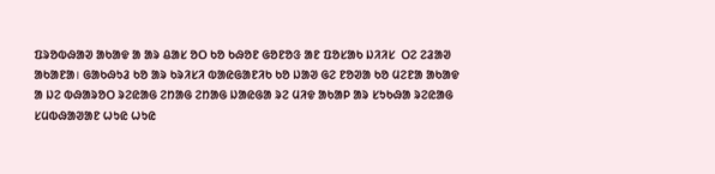ᱯᱨᱚᱵᱷᱟᱣ ᱟᱠᱟᱫ ᱟ ᱟᱨ ᱪᱟᱥ ᱚᱛ ᱠᱚ ᱠᱷᱚᱱ ᱜᱚᱱᱚᱝ ᱟᱱ ᱯᱚᱥᱟᱠ ᱡᱤᱤᱥ  ᱛᱮ ᱮᱲᱟᱣ ᱟᱠᱟᱱᱟ। ᱜᱟᱠᱷᱩᱲ ᱠᱚ ᱟᱨ ᱠᱨᱤᱥᱤ ᱵᱟᱭᱜᱟᱱᱤᱠ ᱠᱚ ᱡᱟᱣ ᱜᱮ ᱱᱚᱣᱟ ᱠᱚ ᱢᱮᱱᱟ ᱟᱠᱟᱫ ᱟ ᱡᱮ ᱵᱷᱟᱨᱚᱛ ᱨᱮᱭᱟᱜ ᱮᱴᱟᱜ ᱮᱴᱟᱜ ᱡᱟᱭᱜᱟ ᱨᱮ ᱢᱤᱫ ᱟᱠᱟᱞ ᱟᱨ ᱥᱩᱠᱷᱟ ᱨᱮᱭᱟᱜ ᱥᱢᱵᱷᱟᱣᱟᱱ ᱦᱩᱭ ᱦᱩᱭ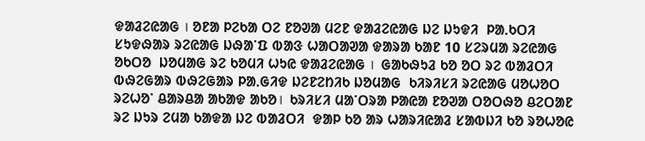ᱫᱟᱲᱮᱭᱟᱜ । ᱚᱱᱟ ᱞᱮᱠᱟ ᱛᱮ ᱱᱚᱣᱟ ᱢᱮᱱ ᱫᱟᱲᱮᱭᱟᱜ ᱡᱮ ᱡᱩᱫᱤ  ᱞᱟᱹᱠᱛᱤ ᱥᱩᱫᱷᱟᱨ ᱨᱮᱭᱟᱜ ᱡᱷᱟᱸᱯ ᱵᱟᱝ ᱦᱟᱛᱟᱣᱟ ᱫᱟᱨᱟ ᱠᱟᱱ 10 ᱥᱮᱨᱢᱟ ᱨᱮᱭᱟᱜ ᱚᱠᱛᱚ  ᱡᱚᱢᱟᱜ ᱨᱮ ᱠᱚᱢᱤ ᱦᱩᱭ ᱫᱟᱲᱮᱭᱟᱜ ।  ᱜᱟᱠᱷᱩᱲ ᱠᱚ ᱚᱛ ᱨᱮ ᱵᱟᱲᱛᱤ ᱵᱷᱮᱜᱟᱨ ᱵᱷᱮᱜᱟᱨ ᱞᱟᱹᱜᱤᱫ ᱡᱮᱱᱮᱴᱤᱠ ᱡᱚᱢᱟᱜ  ᱠᱤᱨᱤᱥᱤ ᱨᱮᱭᱟᱜ ᱢᱚᱦᱚᱛ ᱨᱮᱦᱚᱸ ᱪᱟᱨᱪᱟ ᱟᱠᱟᱫ ᱟᱠᱚ।  ᱠᱨᱤᱥᱤ ᱢᱟᱸᱛᱨᱟ ᱞᱟᱭᱟ ᱱᱚᱣᱟ ᱛᱚᱛᱷᱚ ᱪᱮᱛᱟᱱ ᱨᱮ ᱡᱩᱨ ᱮᱢᱟ ᱠᱟᱫᱟ ᱡᱮ ᱵᱟᱲᱛᱤ  ᱫᱟᱞ ᱠᱚ ᱟᱨ ᱦᱟᱨᱤᱭᱟᱲ ᱥᱟᱵᱡᱤ ᱠᱚ ᱨᱚᱦᱚᱭ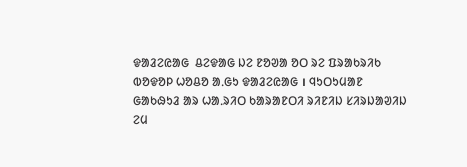ᱫᱟᱲᱮᱭᱟᱜ  ᱪᱮᱫᱟᱜ ᱡᱮ ᱱᱚᱣᱟ ᱚᱛ ᱨᱮ ᱯᱨᱟᱠᱨᱤᱠ ᱵᱚᱫᱚᱞ ᱦᱚᱪᱚ ᱟᱹᱜᱩ ᱫᱟᱲᱮᱭᱟᱜ । ᱧᱩᱛᱩᱢᱟᱱ ᱜᱟᱠᱷᱩᱲ ᱟᱨ ᱦᱟᱹᱨᱤᱛ ᱠᱟᱨᱟᱱᱛᱤ ᱨᱤᱱᱤᱡ ᱥᱤᱨᱡᱟᱣᱤᱡ ᱮᱢ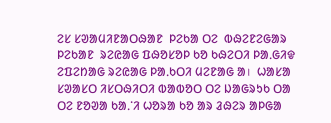ᱮᱥ ᱥᱣᱟᱢᱤᱱᱟᱛᱷᱟᱱ  ᱞᱮᱠᱟ ᱛᱮ  ᱵᱷᱮᱱᱮᱜᱟᱨ ᱞᱮᱠᱟᱱ  ᱨᱮᱭᱟᱜ ᱯᱷᱚᱥᱚᱞ ᱠᱚ ᱠᱷᱮᱛᱤ ᱞᱟᱹᱜᱤᱫ ᱮᱯᱮᱴᱟᱜ ᱨᱮᱭᱟᱜ ᱞᱟᱹᱠᱛᱤ ᱢᱮᱱᱟᱜ ᱟ।  ᱦᱟᱥᱟ ᱥᱣᱟᱥᱛ ᱤᱥᱛᱷᱤᱛᱤ ᱵᱟᱵᱚᱛ ᱛᱮ ᱡᱟᱜᱨᱩᱠ ᱛᱟ  ᱛᱮ ᱱᱚᱣᱟ ᱠᱟᱹᱸᱤ ᱦᱚᱨᱟ ᱠᱚ ᱟᱨ ᱲᱷᱮᱨ ᱟᱞᱜᱟ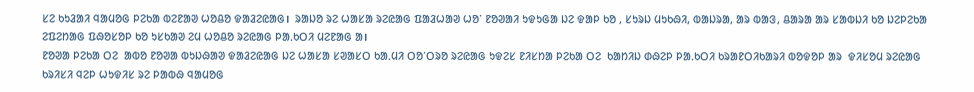ᱥᱮ ᱠᱩᱲᱟᱤ ᱧᱟᱢᱚᱜ ᱞᱮᱠᱟ ᱵᱮᱱᱟᱣ ᱦᱚᱪᱚ ᱫᱟᱲᱮᱭᱟᱜ।  ᱨᱟᱡᱚ ᱨᱮ ᱦᱟᱥᱟ ᱨᱮᱭᱟᱜ ᱯᱟᱲᱦᱟᱣ ᱦᱚᱸ ᱱᱚᱣᱟᱤ ᱩᱫᱩᱜᱟ ᱡᱮ ᱫᱟᱞ ᱠᱚ , ᱥᱩᱨᱡ ᱢᱩᱠᱷᱤ, ᱵᱟᱡᱨᱟ, ᱟᱨ ᱵᱟᱝ, ᱪᱟᱨᱟ ᱟᱨ ᱥᱟᱵᱡᱤ ᱠᱚ ᱡᱮᱞᱮᱠᱟ ᱮᱯᱮᱴᱟᱜ ᱯᱷᱚᱥᱚᱞ ᱠᱚ ᱩᱥᱠᱟᱣ ᱮᱢ ᱦᱚᱪᱚ ᱨᱮᱭᱟᱜ ᱞᱟᱹᱠᱛᱤ ᱢᱮᱱᱟᱜ ᱟ।
ᱱᱚᱣᱟ ᱞᱮᱠᱟ ᱛᱮ  ᱟᱵᱚ ᱱᱚᱣᱟ ᱵᱩᱡᱷᱟᱣ ᱫᱟᱲᱮᱭᱟᱜ ᱡᱮ ᱦᱟᱥᱟ ᱥᱣᱟᱥᱛ ᱠᱟᱹᱢᱤ ᱛᱚᱸᱛᱨᱚ ᱨᱮᱭᱟᱜ ᱩᱫᱮᱥ ᱱᱤᱥᱴᱟ ᱞᱮᱠᱟ ᱛᱮ  ᱠᱟᱴᱤᱡ ᱰᱷᱮᱞ ᱞᱟᱹᱠᱛᱤ ᱠᱨᱟᱱᱛᱤᱠᱟᱨᱤ ᱵᱚᱫᱚᱞ ᱟᱨ  ᱫᱤᱥᱚᱢ ᱨᱮᱭᱟᱜ ᱠᱨᱤᱥᱤ ᱧᱮᱞ ᱦᱩᱫᱤᱥ ᱨᱮ ᱞᱟᱵᱷ ᱧᱟᱢᱚᱜ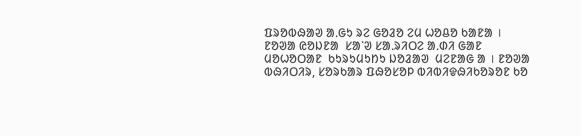ᱯᱨᱚᱵᱷᱟᱣ ᱟᱹᱜᱩ ᱨᱮ ᱜᱚᱲᱚ ᱮᱢ ᱦᱚᱪᱚ ᱠᱟᱱᱟ ।
ᱱᱚᱣᱟ ᱭᱚᱡᱱᱟ  ᱥᱟᱸᱣ ᱥᱟᱹᱨᱤᱛᱮ ᱟᱹᱰᱤ ᱜᱟᱱ ᱢᱚᱦᱚᱛᱟᱱ  ᱠᱩᱨᱩᱢᱩᱴᱩ ᱡᱚᱲᱟᱣ  ᱢᱮᱱᱟᱜ ᱟ । ᱱᱚᱣᱟ ᱵᱷᱤᱛᱤᱨ, ᱥᱚᱨᱠᱟᱨ ᱯᱷᱚᱥᱚᱞ ᱵᱤᱵᱤᱫᱷᱤᱠᱚᱨᱚᱱ ᱠᱚ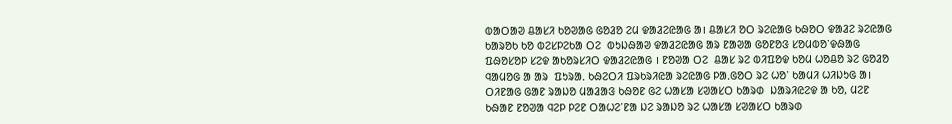ᱵᱟᱛᱟᱣ ᱪᱟᱥᱤ ᱠᱚᱣᱟᱜ ᱜᱚᱲᱚ ᱮᱢ ᱫᱟᱲᱮᱭᱟᱜ ᱟ। ᱪᱟᱥᱤ ᱚᱛ ᱨᱮᱭᱟᱜ ᱠᱷᱚᱛ ᱫᱟᱲᱮ ᱨᱮᱭᱟᱜ ᱠᱟᱨᱚᱠ ᱠᱚ ᱵᱮᱥᱞᱮᱠᱟ ᱛᱮ  ᱵᱩᱡᱷᱟᱣ ᱫᱟᱲᱮᱭᱟᱜ ᱟᱨ ᱱᱟᱣᱟ ᱜᱚᱱᱚᱝ ᱥᱚᱢᱵᱚᱸᱫᱷᱟᱜ ᱯᱷᱚᱥᱚᱞ ᱥᱮᱫ ᱟᱠᱚᱨᱥᱤᱛ ᱫᱟᱲᱮᱭᱟᱜ । ᱱᱚᱣᱟ ᱛᱮ  ᱪᱟᱥ ᱨᱮ ᱵᱤᱯᱚᱫ ᱠᱚᱢ ᱦᱚᱪᱚ ᱨᱮ ᱜᱚᱲᱚ ᱧᱟᱢᱚᱜ ᱟ ᱟᱨ  ᱯᱩᱨᱟᱹ ᱠᱷᱮᱛᱤ ᱯᱨᱠᱨᱤᱭᱟ ᱨᱮᱭᱟᱜ ᱞᱟᱹᱜᱚᱛ ᱨᱮ ᱦᱚᱸ ᱠᱟᱢᱤ ᱦᱤᱡᱩᱜ ᱟ।
ᱛᱤᱱᱟᱜ ᱜᱟᱱ ᱨᱟᱡᱚ ᱢᱟᱲᱟᱝ ᱠᱷᱚᱱ ᱜᱮ ᱦᱟᱥᱟ ᱥᱣᱟᱥᱛ ᱠᱟᱨᱰ  ᱡᱟᱨᱤᱭᱮᱫ ᱟ ᱠᱚ, ᱢᱮᱱ ᱠᱷᱟᱱ ᱱᱚᱣᱟ ᱧᱮᱞ ᱞᱮᱱ ᱛᱟᱦᱮᱸᱱᱟ ᱡᱮ ᱨᱟᱡᱚ ᱨᱮ ᱦᱟᱥᱟ ᱥᱣᱟᱥᱛ ᱠᱟᱨᱰ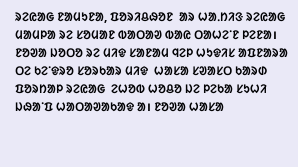ᱨᱮᱭᱟᱜ ᱱᱟᱢᱩᱱᱟ, ᱯᱚᱨᱤᱪᱷᱚᱱ  ᱟᱨ ᱦᱟᱹᱴᱤᱝ ᱨᱮᱭᱟᱜ ᱢᱟᱢᱞᱟ ᱨᱮ ᱥᱚᱢᱟᱱ ᱵᱟᱛᱟᱣ ᱵᱟᱭ ᱛᱟᱦᱮᱸᱱ ᱞᱮᱱᱟ। ᱱᱚᱣᱟ ᱡᱚᱛᱚ ᱨᱮ ᱢᱤᱫ ᱥᱟᱱᱟᱢ ᱧᱮᱞ ᱦᱩᱫᱤᱥ ᱟᱯᱱᱟᱨᱟ ᱛᱮ ᱠᱮᱸᱫᱨᱚ ᱥᱚᱨᱠᱟᱨ ᱢᱤᱫ  ᱦᱟᱥᱟ ᱥᱣᱟᱥᱛ ᱠᱟᱨᱰ ᱯᱚᱨᱴᱟᱞ ᱨᱮᱭᱟᱜ  ᱮᱦᱚᱵ ᱦᱚᱪᱚ ᱡᱮ ᱞᱮᱠᱟ ᱥᱩᱦᱤ ᱡᱷᱟᱸᱯ ᱦᱟᱛᱟᱣᱟᱠᱟᱫ ᱟ। ᱱᱚᱣᱟ ᱦᱟᱥᱟ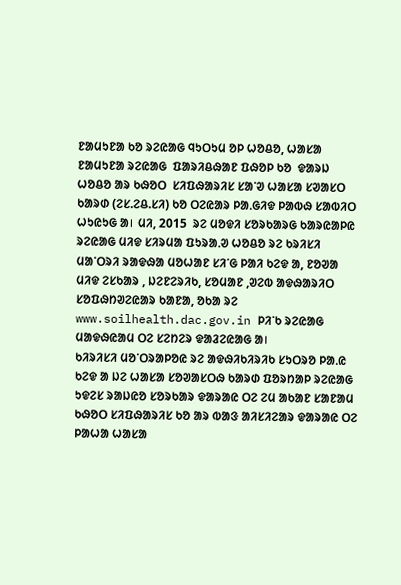ᱱᱟᱢᱩᱱᱟ ᱠᱚ ᱨᱮᱭᱟᱜ ᱧᱩᱛᱩᱢ ᱚᱞ ᱦᱚᱪᱚ, ᱦᱟᱥᱟ ᱱᱟᱢᱩᱱᱟ ᱨᱮᱭᱟᱜ  ᱯᱟᱨᱤᱪᱷᱟᱱ ᱯᱷᱚᱞ ᱠᱚ  ᱫᱟᱨᱡ ᱦᱚᱪᱚ ᱟᱨ ᱠᱷᱚᱛ  ᱥᱤᱯᱷᱟᱨᱤᱥ ᱥᱟᱸᱣ ᱦᱟᱥᱟ ᱥᱣᱟᱥᱛ ᱠᱟᱨᱰ (ᱮᱥ.ᱮᱪ.ᱥᱤ) ᱠᱚ ᱛᱮᱭᱟᱨ ᱞᱟᱹᱜᱤᱫ ᱞᱟᱵᱷ ᱥᱟᱵᱤᱛ ᱦᱩᱭᱩᱜ ᱟ।  ᱢᱤ, 2015  ᱨᱮ ᱢᱚᱫᱤ ᱥᱚᱨᱠᱟᱨᱜ ᱠᱟᱨᱭᱟᱞᱭ ᱨᱮᱭᱟᱜ ᱢᱤᱫ ᱥᱤᱨᱢᱟ ᱯᱩᱨᱟᱹᱣ ᱦᱚᱪᱚ ᱨᱮ ᱠᱨᱤᱥᱤ ᱢᱟᱸᱛᱨᱤ ᱨᱟᱫᱷᱟ ᱢᱚᱦᱟᱱ ᱥᱤᱸᱜ ᱞᱟᱤ ᱠᱮᱫ ᱟ, ᱱᱚᱣᱟ ᱢᱤᱫ ᱮᱥᱠᱟᱨ , ᱡᱮᱱᱮᱨᱤᱠ, ᱥᱚᱢᱟᱱ ,ᱣᱮᱵ ᱟᱫᱷᱟᱨᱤᱛ ᱥᱚᱯᱷᱴᱣᱮᱭᱟᱨ ᱠᱟᱱᱟ, ᱚᱠᱟ ᱨᱮ www.soilhealth.dac.gov.in ᱞᱤᱸᱠ ᱨᱮᱭᱟᱜ ᱢᱟᱫᱷᱭᱟᱢ ᱛᱮ ᱥᱮᱴᱮᱨ ᱫᱟᱲᱮᱭᱟᱜ ᱟ।
ᱠᱤᱨᱤᱥᱤ ᱢᱚᱸᱛᱨᱟᱞᱚᱭ ᱨᱮ ᱟᱫᱷᱤᱠᱤᱨᱤᱠ ᱥᱩᱛᱨᱚ ᱞᱟᱹᱭ ᱠᱮᱫ ᱟ ᱡᱮ ᱦᱟᱥᱟ ᱥᱚᱣᱟᱥᱛᱷ ᱠᱟᱨᱰ ᱯᱚᱨᱴᱟᱞ ᱨᱮᱭᱟᱜ ᱩᱫᱮᱥ ᱨᱟᱡᱭᱚ ᱥᱚᱨᱠᱟᱨ ᱫᱟᱨᱟᱭ ᱛᱮ ᱮᱢ ᱟᱠᱟᱱ ᱥᱟᱱᱟᱢ ᱠᱷᱚᱛ ᱥᱤᱯᱷᱟᱨᱤᱥ ᱠᱚ ᱟᱨ ᱵᱟᱝ ᱟᱤᱥᱤᱮᱟᱨ ᱫᱟᱨᱟᱭ ᱛᱮ ᱞᱟᱦᱟ ᱦᱟᱥᱟ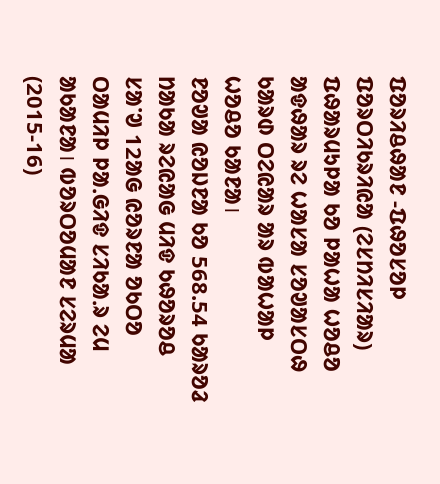ᱯᱚᱨᱤᱪᱷᱟᱱ -ᱯᱷᱚᱥᱚᱞ ᱯᱚᱨᱛᱤᱠᱨᱤᱭᱟ (ᱮᱥᱴᱤᱥᱤᱟᱨ) ᱯᱷᱟᱨᱢᱩᱞᱟ ᱠᱚ ᱞᱟᱦᱟ ᱦᱚᱪᱚ ᱟᱫᱷᱟᱨ ᱨᱮ ᱦᱟᱥᱟ ᱥᱚᱣᱟᱥᱛᱷ ᱠᱟᱨᱰ ᱛᱮᱭᱟᱨ ᱟᱨ ᱵᱟᱦᱟᱞ ᱦᱚᱪᱚ ᱠᱟᱱᱟ।
ᱱᱚᱣᱟ ᱭᱚᱡᱱᱟ ᱠᱚ 568.54 ᱠᱟᱨᱚᱲ ᱴᱟᱠᱟ ᱨᱮᱭᱟᱜ ᱢᱤᱫ ᱠᱷᱚᱨᱚᱪ ᱥᱟᱸᱣ 12ᱟᱜ ᱭᱚᱨᱱᱟ ᱚᱠᱛᱚ ᱛᱟᱢᱤᱞ ᱞᱟᱹᱜᱤᱫ ᱥᱤᱠᱟᱹᱨ ᱮᱢ ᱟᱠᱟᱱᱟ। ᱵᱚᱨᱛᱚᱢᱟᱱ ᱥᱮᱨᱢᱟ (2015-16)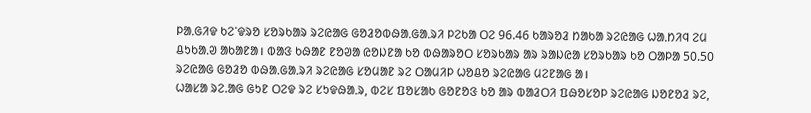ᱞᱟᱹᱜᱤᱫ ᱠᱮᱸᱫᱨᱚ ᱥᱚᱨᱠᱟᱨ ᱨᱮᱭᱟᱜ ᱜᱚᱲᱚᱵᱷᱟᱹᱜᱟᱹᱨᱤ ᱞᱮᱠᱟ ᱛᱮ 96.46 ᱠᱟᱨᱚᱲ ᱴᱟᱠᱟ ᱨᱮᱭᱟᱜ ᱦᱟᱹᱴᱤᱧ ᱮᱢ ᱪᱩᱠᱟᱹᱣ ᱟᱠᱟᱱᱟ। ᱵᱟᱝ ᱠᱷᱟᱱ ᱱᱚᱣᱟ ᱭᱚᱡᱱᱟ ᱠᱚ ᱵᱷᱟᱨᱚᱛ ᱥᱚᱨᱠᱟᱨ ᱟᱨ ᱨᱟᱡᱭᱟ ᱥᱚᱨᱠᱟᱨ ᱠᱚ ᱛᱟᱞᱟ 50.50 ᱨᱮᱭᱟᱜ ᱜᱚᱲᱚ ᱵᱷᱟᱹᱜᱟᱹᱨᱤ ᱨᱮᱭᱟᱜ ᱥᱚᱢᱟᱱ ᱨᱮ ᱛᱟᱢᱤᱞ ᱦᱚᱪᱚ ᱨᱮᱭᱟᱜ ᱢᱮᱱᱟᱜ ᱟ।
ᱦᱟᱥᱟ ᱨᱮ.ᱟᱜ ᱜᱩᱱ ᱛᱮᱫ ᱨᱮ ᱥᱩᱫᱷᱟᱹᱨ, ᱵᱮᱥ ᱯᱚᱥᱟᱠ ᱜᱚᱱᱚᱝ ᱠᱚ ᱟᱨ ᱵᱟᱲᱛᱤ ᱯᱷᱚᱥᱚᱞ ᱨᱮᱭᱟᱜ ᱡᱚᱱᱚᱲ ᱨᱮ,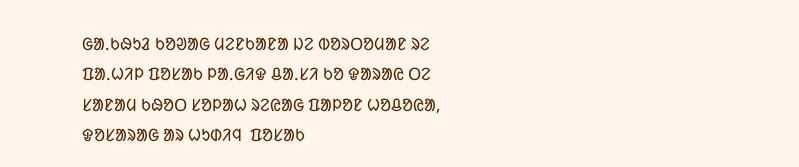ᱜᱟᱹᱠᱷᱩᱲ ᱠᱚᱣᱟᱜ ᱢᱮᱱᱠᱟᱱᱟ ᱡᱮ ᱵᱚᱨᱛᱚᱢᱟᱱ ᱨᱮ ᱯᱟᱹᱦᱤᱞ ᱯᱚᱥᱟᱠ ᱞᱟᱹᱜᱤᱫ ᱪᱟᱹᱥᱤ ᱠᱚ ᱫᱟᱨᱟᱭ ᱛᱮ ᱥᱟᱱᱟᱢ ᱠᱷᱚᱛ ᱥᱚᱞᱟᱦ ᱨᱮᱭᱟᱜ ᱯᱟᱞᱚᱱ ᱦᱚᱪᱚᱭᱟ, ᱫᱚᱥᱟᱨᱟᱜ ᱟᱨ ᱦᱩᱰᱤᱧ  ᱯᱚᱥᱟᱠ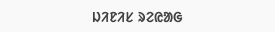ᱡᱤᱱᱤᱥ ᱨᱮᱭᱟᱜ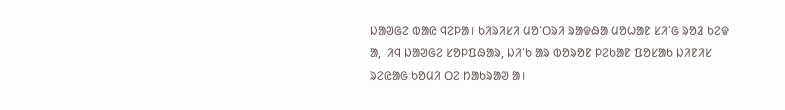ᱡᱟᱣᱜᱮ ᱵᱟᱭ ᱧᱮᱞᱟ। ᱠᱤᱨᱤᱥᱤ ᱢᱚᱸᱛᱨᱤ ᱨᱟᱫᱷᱟ ᱢᱚᱦᱟᱱ ᱥᱤᱸᱜ ᱨᱚᱲ ᱠᱮᱫ ᱟ,  ᱤᱧ ᱡᱟᱣᱜᱮ ᱥᱚᱞᱯᱷᱟᱨ, ᱡᱤᱸᱠ ᱟᱨ ᱵᱚᱨᱚᱱ ᱞᱮᱠᱟᱱ ᱯᱚᱥᱟᱠ ᱡᱤᱱᱤᱥ ᱨᱮᱭᱟᱜ ᱠᱚᱢᱤ ᱛᱮ ᱴᱟᱠᱨᱟᱣ ᱟ।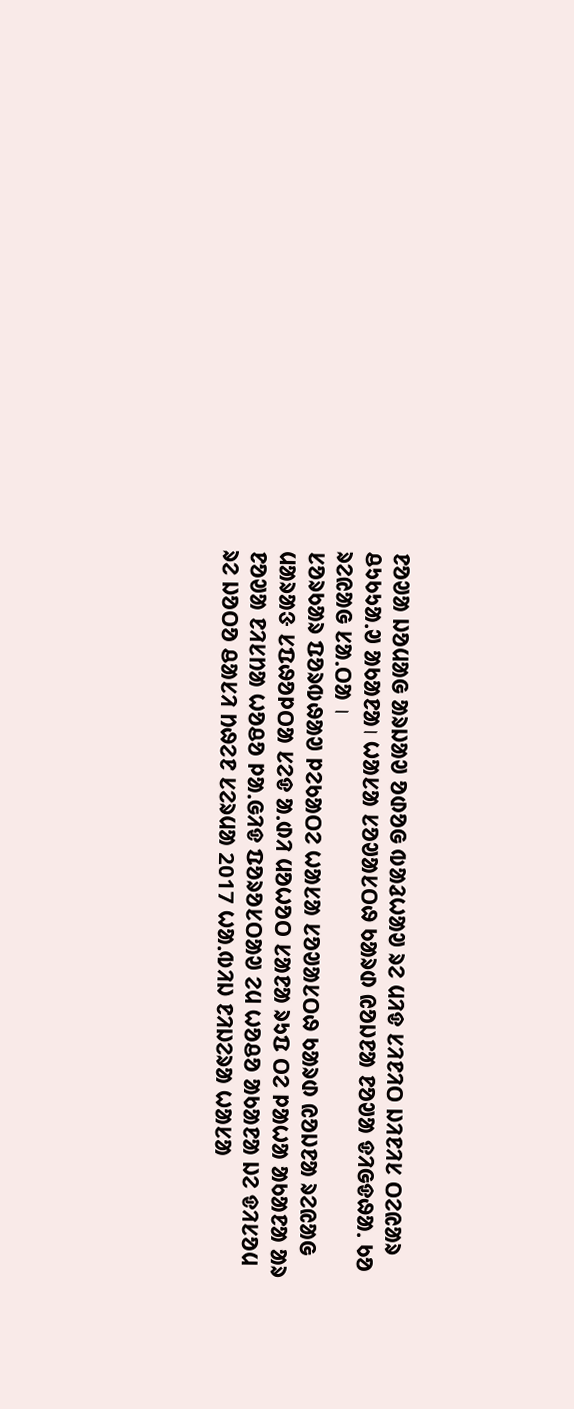ᱱᱚᱣᱟ ᱡᱚᱢᱟᱜ ᱟᱨᱡᱟᱣ ᱚᱰᱚᱜ ᱵᱟᱲᱦᱟᱣ ᱨᱮ ᱢᱤᱫ ᱥᱤᱱᱤᱛ ᱡᱤᱱᱤᱥ ᱛᱮᱭᱟᱨ ᱪᱩᱠᱩᱟᱹᱣ ᱟᱠᱟᱱᱟ। ᱦᱟᱥᱟ ᱥᱚᱣᱟᱥᱛᱷ ᱠᱟᱨᱰ ᱭᱚᱡᱱᱟ ᱱᱚᱣᱟ ᱫᱤᱜᱫᱷᱟᱹ ᱠᱚ ᱨᱮᱭᱟᱜ ᱥᱟᱹᱛᱟ ।
ᱥᱚᱨᱠᱟᱨ ᱯᱚᱨᱵᱷᱟᱣ ᱞᱮᱠᱟᱛᱮ ᱦᱟᱥᱟ ᱥᱚᱣᱟᱥᱛᱷ ᱠᱟᱨᱰ ᱭᱚᱡᱱᱟ ᱨᱮᱭᱟᱜ ᱢᱟᱨᱟᱝ ᱥᱯᱷᱚᱞᱛᱟ ᱥᱮᱫ ᱟᱹᱰᱤ ᱢᱚᱦᱚᱛ ᱥᱟᱱᱟ ᱨᱩᱯ ᱛᱮ ᱞᱟᱦᱟ ᱟᱠᱟᱱᱟ ᱟᱨ ᱱᱚᱣᱟ ᱱᱤᱥᱴᱟ ᱦᱚᱪᱚ ᱞᱟᱹᱜᱤᱫ ᱯᱚᱨᱚᱥᱛᱟᱣ ᱮᱢ ᱦᱚᱪᱚ ᱟᱠᱟᱱᱟ ᱡᱮ ᱫᱤᱥᱚᱢ ᱨᱮ ᱡᱚᱛᱚ ᱪᱟᱥᱤ ᱴᱷᱮᱱ ᱥᱮᱨᱢᱟ 2017 ᱦᱟᱹᱵᱤᱡ ᱱᱤᱡᱮᱨᱟ ᱦᱟᱥᱟ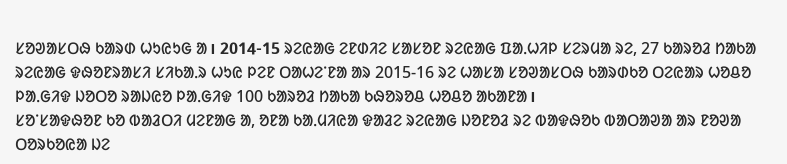ᱥᱚᱣᱟᱥᱛᱷ ᱠᱟᱨᱰ ᱦᱩᱭᱩᱜ ᱟ। 2014-15 ᱨᱮᱭᱟᱜ ᱮᱱᱰᱤᱮ ᱥᱟᱥᱚᱱ ᱨᱮᱭᱟᱜ ᱯᱟᱹᱦᱤᱞ ᱥᱮᱨᱢᱟ ᱨᱮ, 27 ᱠᱟᱨᱚᱲ ᱴᱟᱠᱟ ᱨᱮᱭᱟᱜ ᱫᱷᱚᱱᱨᱟᱥᱤ ᱥᱤᱠᱟᱹᱨ ᱦᱩᱭ ᱞᱮᱱ ᱛᱟᱦᱮᱸᱱᱟ ᱟᱨ 2015-16 ᱨᱮ ᱦᱟᱥᱟ ᱥᱚᱣᱟᱥᱛᱷ ᱠᱟᱨᱰᱠᱚ ᱛᱮᱭᱟᱨ ᱦᱚᱪᱚ ᱞᱟᱹᱜᱤᱫ ᱡᱚᱛᱚ ᱨᱟᱡᱭᱚ ᱞᱟᱹᱜᱤᱫ 100 ᱠᱟᱨᱚᱲ ᱴᱟᱠᱟ ᱠᱷᱚᱨᱚᱪ ᱦᱚᱪᱚ ᱟᱠᱟᱱᱟ।
ᱥᱚᱸᱥᱟᱫᱷᱚᱱ ᱠᱚ ᱵᱟᱲᱛᱤ ᱢᱮᱱᱟᱜ ᱟ, ᱚᱱᱟ ᱠᱟᱹᱢᱤᱭᱟ ᱫᱟᱲᱮ ᱨᱮᱭᱟᱜ ᱡᱚᱱᱚᱲ ᱨᱮ ᱵᱟᱫᱷᱚᱠ ᱵᱟᱛᱟᱣᱟ ᱟᱨ ᱱᱚᱣᱟ ᱛᱚᱨᱠᱚᱭᱟ ᱡᱮ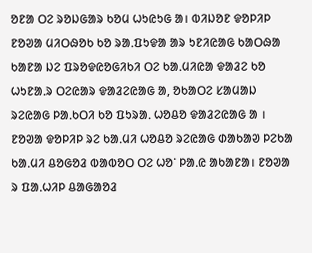ᱚᱱᱟ ᱛᱮ ᱨᱚᱡᱜᱟᱨ ᱠᱚᱢ ᱦᱩᱭᱩᱜ ᱟ। ᱵᱤᱡᱚᱱ ᱫᱚᱞᱤᱞ ᱱᱚᱣᱟ ᱢᱤᱛᱷᱚᱠ ᱠᱚ ᱨᱟᱹᱯᱩᱫᱟ ᱟᱨ ᱩᱱᱤᱭᱟᱜ ᱠᱟᱛᱷᱟ ᱠᱟᱱᱟ ᱡᱮ ᱯᱨᱚᱫᱭᱚᱜᱤᱠᱤ ᱛᱮ ᱠᱟᱹᱢᱤᱭᱟ ᱫᱟᱲᱮ ᱠᱚ ᱦᱩᱱᱟᱹᱨ ᱛᱮᱭᱟᱨ ᱫᱟᱲᱮᱭᱟᱜ ᱟ, ᱚᱠᱟᱛᱮ ᱥᱟᱢᱟᱡ ᱨᱮᱭᱟᱜ ᱞᱟᱹᱠᱛᱤ ᱠᱚ ᱯᱩᱨᱟᱹ ᱦᱚᱪᱚ ᱫᱟᱲᱮᱭᱟᱜ ᱟ ।
ᱱᱚᱣᱟ ᱫᱚᱞᱤᱞ ᱨᱮ ᱠᱟᱹᱢᱤ ᱦᱚᱪᱚ ᱨᱮᱭᱟᱜ ᱰᱟᱠᱟᱣ ᱞᱮᱠᱟ ᱠᱟᱹᱢᱤ ᱪᱚᱜᱚᱲ ᱵᱟᱵᱚᱛ ᱛᱮ ᱦᱚᱸ ᱞᱟᱹᱭ ᱟᱠᱟᱱᱟ। ᱱᱚᱣᱟ ᱨ ᱯᱟᱹᱦᱤᱞ ᱪᱟᱜᱟᱚᱲ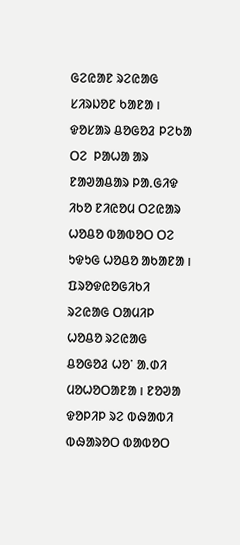ᱜᱮᱭᱟᱱ ᱨᱮᱭᱟᱜ ᱥᱤᱨᱡᱚᱱ ᱠᱟᱱᱟ। ᱫᱚᱥᱟᱨ ᱪᱚᱜᱚᱲ ᱞᱮᱠᱟ ᱛᱮ  ᱞᱟᱦᱟ ᱟᱨ ᱱᱟᱣᱟᱪᱟᱨ ᱞᱟᱹᱜᱤᱫ ᱤᱠᱚ ᱱᱤᱭᱚᱢ ᱛᱮᱭᱟᱨ ᱦᱚᱪᱚ ᱵᱟᱵᱚᱛ ᱛᱮ ᱩᱫᱩᱜ ᱦᱚᱪᱚ ᱟᱠᱟᱱᱟ। ᱯᱨᱚᱫᱭᱚᱜᱤᱠᱤ ᱨᱮᱭᱟᱜ ᱛᱟᱢᱤᱞ ᱦᱚᱪᱚ ᱨᱮᱭᱟᱜ ᱪᱚᱜᱚᱲ ᱦᱚᱸ ᱟᱹᱰᱤ ᱢᱚᱦᱚᱛᱟᱱᱟ। ᱱᱚᱣᱟ ᱫᱚᱞᱤᱞ ᱨᱮ ᱵᱷᱟᱵᱤ ᱵᱷᱟᱨᱚᱛ ᱵᱟᱵᱚᱛ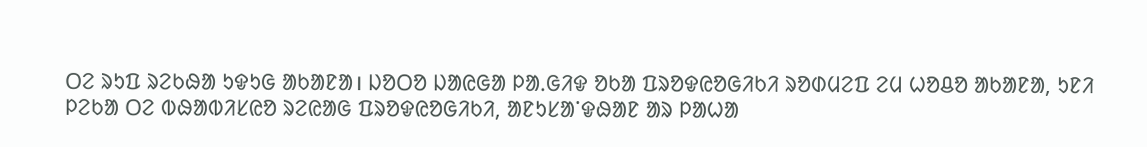ᱛᱮ ᱨᱩᱯ ᱨᱮᱠᱷᱟ ᱩᱫᱩᱜ ᱟᱠᱟᱱᱟ। ᱡᱚᱛᱚ ᱡᱟᱭᱜᱟ ᱞᱟᱹᱜᱤᱫ ᱚᱠᱟ ᱯᱨᱚᱫᱭᱚᱜᱤᱠᱤ ᱨᱚᱰᱢᱮᱯ ᱮᱢ ᱦᱚᱪᱚ ᱟᱠᱟᱱᱟ, ᱩᱱᱤ ᱞᱮᱠᱟ ᱛᱮ ᱵᱷᱟᱵᱤᱥᱭᱚ ᱨᱮᱭᱟᱜ ᱯᱨᱚᱫᱭᱚᱜᱤᱠᱤ, ᱟᱱᱩᱥᱟᱸᱫᱷᱟᱱ ᱟᱨ ᱞᱟᱦᱟ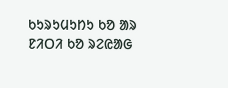ᱠᱩᱨᱩᱢᱩᱴᱩ ᱠᱚ ᱟᱨ ᱱᱤᱛᱤ ᱠᱚ ᱨᱮᱭᱟᱜ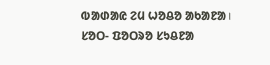ᱵᱟᱰᱟᱭ ᱮᱢ ᱦᱚᱪᱚ ᱟᱠᱟᱱᱟ।
ᱥᱚᱛ- ᱯᱚᱛᱨᱚ ᱥᱩᱪᱱᱟ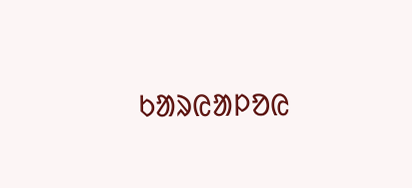ᱠᱟᱨᱭᱟᱞᱚᱭ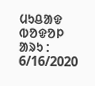ᱢᱩᱪᱟᱫ ᱵᱚᱫᱚᱞ ᱟᱨᱩ : 6/16/2020